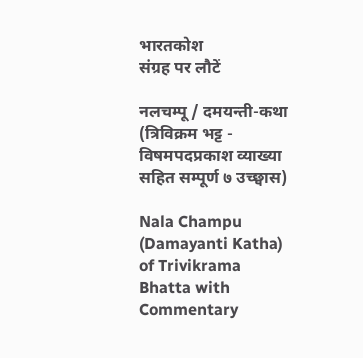भारतकोश
संग्रह पर लौटें

नलचम्पू / दमयन्ती-कथा (त्रिविक्रम भट्ट - विषमपदप्रकाश व्याख्या सहित सम्पूर्ण ७ उच्छ्वास)

Nala Champu (Damayanti Katha) of Trivikrama Bhatta with Commentary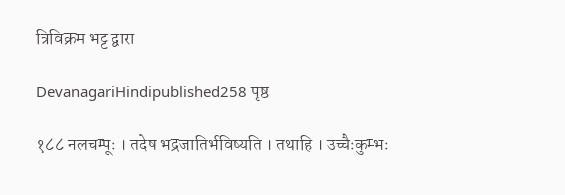त्रिविक्रम भट्ट द्वारा

DevanagariHindipublished258 पृष्ठ

१८८ नलचम्पूः । तदेष भद्रजातिर्भविष्यति । तथाहि । उच्चैःकुम्भः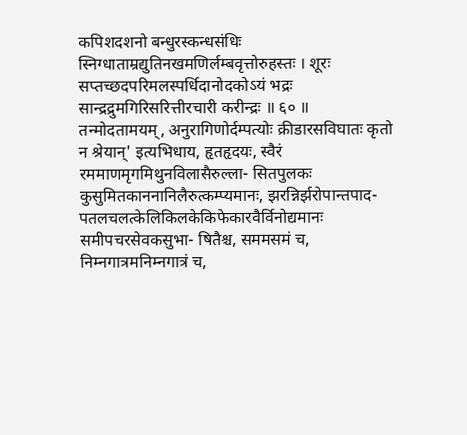कपिशदशनो बन्धुरस्कन्धसंधिः स्निग्धाताम्रद्युतिनखमणिर्लम्बवृत्तोरुहस्तः । शूरः सप्तच्छदपरिमलस्पर्धिदानोदकोऽयं भद्रः सान्द्रद्रुमगिरिसरित्तीरचारी करीन्द्रः ॥ ६० ॥ तन्मोदतामयम्, अनुरागिणोर्दम्पत्योः क्रीडारसविघातः कृतो न श्रेयान्' इत्यभिधाय, हृतहृदयः, स्वैरं रममाणमृगमिथुनविलासैरुल्ला- सितपुलकः कुसुमितकाननानिलैरुत्कम्प्यमानः, झरन्निर्झरोपान्तपाद- पतलचलत्केलिकिलकेकिफेकारवैर्विनोद्यमानः समीपचरसेवकसुभा- षितैश्च, सममसमं च, निम्नगात्रमनिम्नगात्रं च,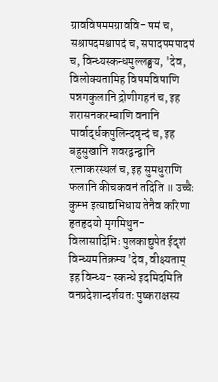ग्रावविषममग्राववि- षमं च, सश्रापदमश्वापदं च, सपादपमपादपं च, विन्ध्यस्कन्धमुल्लङ्घय, 'देव, विलोक्यतामिह विषमविषाणि पन्नगकुलानि द्रोणीगहनं च, इह शरासनकरम्बाणि वनानि पार्वार्द्धकपुलिन्दवृन्दं च, इह बहुसुखानि शवरद्वन्द्वानि रत्नाकरस्थलं च, इह सुमधुराणि फलानि कीचकवनं तदिति ॥ उच्चैः कुम्भ इत्याद्यभिधाय तेनैव करिणा हृतहृदयो मृगमिथुन- विलासादिभिः पुलकाद्युपेत ईदृशं विन्ध्यमतिक्रम्य 'देव, वीक्ष्यताम् इह विन्ध्य- स्कन्धे इदमिदमिति वनप्रदेशान्दर्शयतः पुष्कराक्षस्य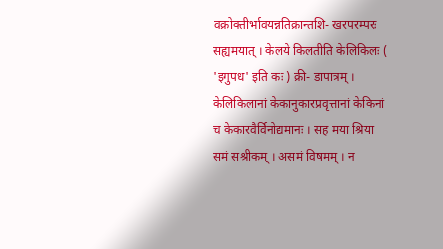वक्रोक्तीर्भावयन्नतिक्रान्तशि- खरपरम्परः सह्यमयात् । केलये किलतीति केलिकिलः ( 'इगुपध' इति कः ) क्री- डापात्रम् । केलिकिलानां केकानुकारप्रवृत्तानां केकिनां च केकारवैर्विनोद्यमानः । सह मया श्रिया समं सश्रीकम् । असमं विषमम् । न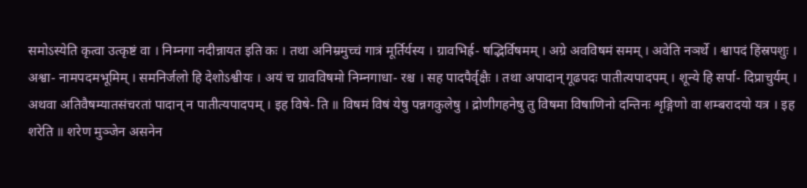समोऽस्येति कृत्वा उत्कृष्टं वा । निम्नगा नदीन्नायत इति कः । तथा अनिम्रमुच्चं गात्रं मूर्तिर्यस्य । ग्रावभिर्ह्र- षद्भिर्विषमम् । अग्रे अवविषमं समम् । अवेति नञर्थे । श्वापदं हिंस्रपशुः । अश्वा- नामपदमभूमिम् । समनिर्जलो हि देशोऽश्वीयः । अयं च ग्रावविषमो निम्नगाधा- रश्च । सह पादपैर्वृक्षैः । तथा अपादान् गूढपदः पातीत्यपादपम् । शून्ये हि सर्पा- दिप्राचुर्यम् । अथवा अतिवैषम्यातसंचरतां पादान् न पातीत्यपादपम् । इह विषे- ति ॥ विषमं विषं येषु पन्नगकुलेषु । द्रोणीगहनेषु तु विषमा विषाणिनो दन्तिनः शृङ्गिणो वा शम्बरादयो यत्र । इह शरेति ॥ शरेण मुञ्जेन असनेन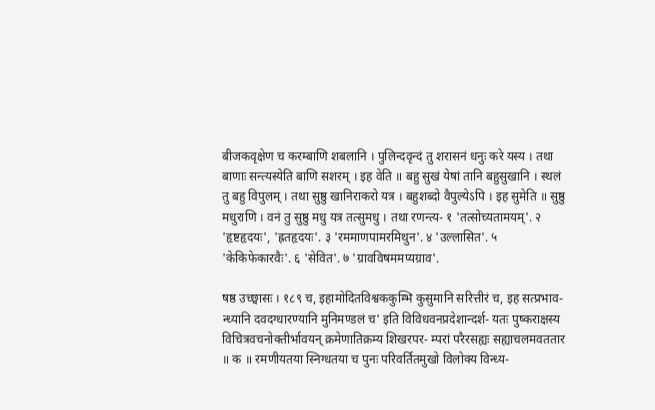बीजकवृक्षेण च करम्बाणि शबलानि । पुलिन्दवृन्दं तु शरासनं धनुः करे यस्य । तथा बाणाः सन्त्यस्येति बाणि सशरम् । इह वेति ॥ बहु सुखं येषां तानि बहुसुखानि । स्थलं तु बहु विपुलम् । तथा सुष्ठु खानिराकरो यत्र । बहुशब्दो वैपुल्येऽपि । इह सुमेति ॥ सुष्ठु मधुराणि । वनं तु सुष्ठु मधु यत्र तत्सुमधु । तथा रणन्त्य- १ 'तत्सोच्यतामयम्'. २ 'हृष्टहृदयः', 'ह्रतहृदयः'. ३ 'रममाणपामरमिथुन'. ४ 'उल्लासित'. ५ 'केकिफेकारवैः'. ६ 'सेवित'. ७ 'ग्रावविषममप्यग्राव'.

षष्ठ उच्छ्वासः । १८९ च, इहामोदितविश्वककुम्भि कुसुमानि सरित्तीरं च, इह सत्प्रभाव- न्ध्यानि दवदग्धारण्यानि मुनिमण्डलं च' इति विविधवनप्रदेशान्दर्श- यतः पुष्कराक्षस्य विचित्रवचनोक्तीर्भावयन् क्रमेणातिक्रम्य शिखरपर- म्परां परैरसह्यः सह्याचलमवततार ॥ क ॥ रमणीयतया स्निग्धतया च पुनः परिवर्तितमुखो विलोक्य विन्ध्य-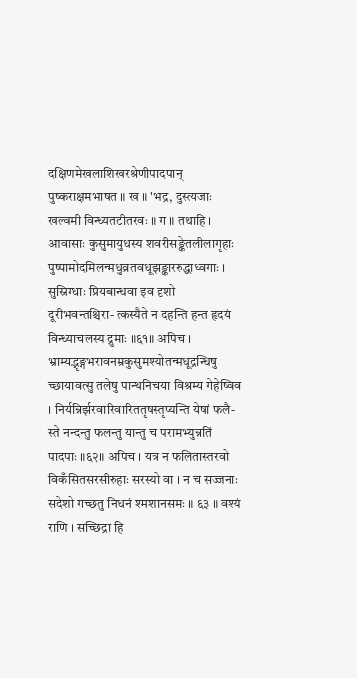दक्षिणमेखलाशिखरश्रेणीपादपान् पुष्कराक्षमभाषत ॥ ख ॥ 'भद्र, दुस्त्यजाः खल्वमी विन्ध्यतटीतरवः ॥ ग ॥ तथाहि । आवासाः कुसुमायुधस्य शवरीसङ्केतलीलागृहाः पुष्पामोदमिलन्मधुव्रतवधूझङ्काररुद्धाध्वगाः । सुस्निग्धाः प्रियबान्धवा इव दृशो दूरीभवन्तश्चिरा- त्कस्यैते न दहन्ति हन्त हृदयं विन्ध्याचलस्य द्रुमाः ॥६१॥ अपिच । भ्राम्यद्भृङ्गभरावनम्रकुसुमश्योतन्मधूद्रन्धिषु च्छायावत्सु तलेषु पान्थनिचया विश्रम्य गेहेष्विव । निर्यन्निर्झरवारिवारिततृषस्तृप्यन्ति येषां फलै- स्ते नन्दन्तु फलन्तु यान्तु च परामभ्युन्नतिं पादपाः ॥६२॥ अपिच । यत्र न फलितास्तरवो विकँसितसरसीरुहाः सरस्यो वा । न च सज्जनाः सदेशो गच्छतु निधनं श्मशानसमः ॥ ६३ ॥ वश्यं राणि । सच्छिद्रा हि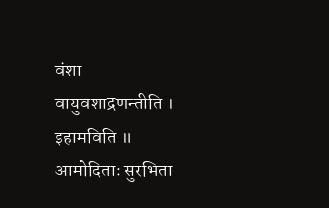वंशा वायुवशाद्रणन्तीति । इहामविति ॥ आमोदिताः सुरभिता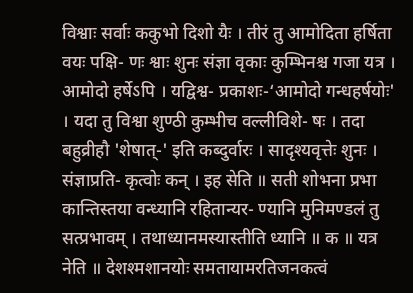विश्वाः सर्वाः ककुभो दिशो यैः । तीरं तु आमोदिता हर्षिता वयः पक्षि- णः श्वाः शुनः संज्ञा वृकाः कुम्भिनश्च गजा यत्र । आमोदो हर्षेऽपि । यद्विश्व- प्रकाशः-‘आमोदो गन्धहर्षयोः' । यदा तु विश्वा शुण्ठी कुम्भीच वल्लीविशे- षः । तदा बहुव्रीहौ 'शेषात्-' इति कब्दुर्वारः । सादृश्यवृत्तेः शुनः । संज्ञाप्रति- कृत्वोः कन् । इह सेति ॥ सती शोभना प्रभा कान्तिस्तया वन्ध्यानि रहितान्यर- ण्यानि मुनिमण्डलं तु सत्प्रभावम् । तथाध्यानमस्यास्तीति ध्यानि ॥ क ॥ यत्र नेति ॥ देशश्मशानयोः समतायामरतिजनकत्वं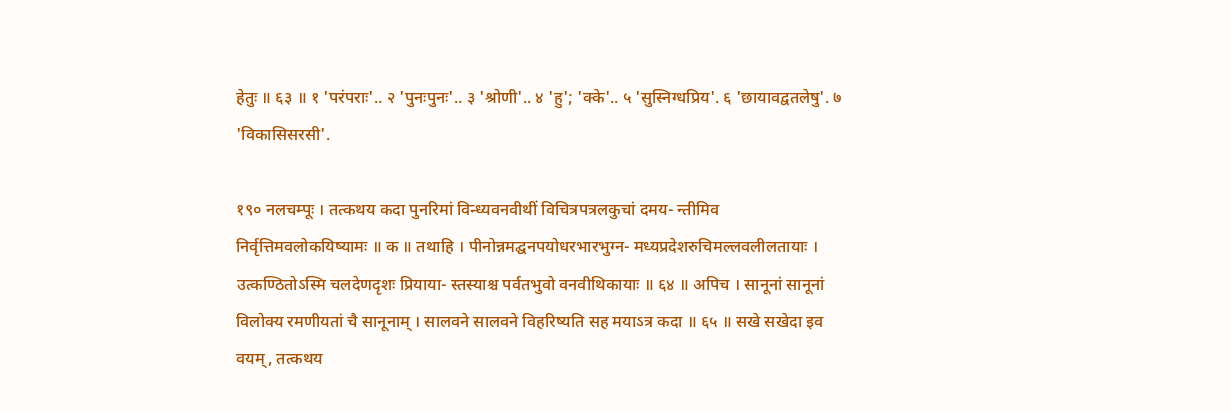हेतुः ॥ ६३ ॥ १ 'परंपराः'.. २ 'पुनःपुनः'.. ३ 'श्रोणी'.. ४ 'हु'; 'क्के'.. ५ 'सुस्निग्धप्रिय'. ६ 'छायावद्वतलेषु'. ७ 'विकासिसरसी'.

१९० नलचम्पूः । तत्कथय कदा पुनरिमां विन्ध्यवनवीथीं विचित्रपत्रलकुचां दमय- न्तीमिव निर्वृत्तिमवलोकयिष्यामः ॥ क ॥ तथाहि । पीनोन्नमद्घनपयोधरभारभुग्न- मध्यप्रदेशरुचिमल्लवलीलतायाः । उत्कण्ठितोऽस्मि चलदेणदृशः प्रियाया- स्तस्याश्च पर्वतभुवो वनवीथिकायाः ॥ ६४ ॥ अपिच । सानूनां सानूनां विलोक्य रमणीयतां चै सानूनाम् । सालवने सालवने विहरिष्यति सह मयाऽत्र कदा ॥ ६५ ॥ सखे सखेदा इव वयम्, तत्कथय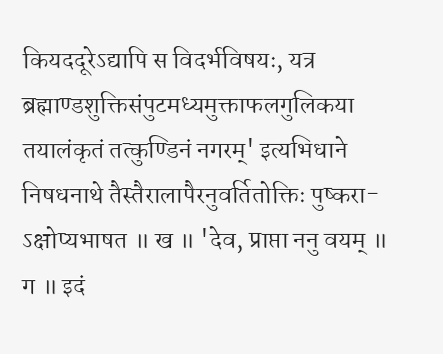कियददूरेऽद्यापि स विदर्भविषयः, यत्र ब्रह्माण्डशुक्तिसंपुटमध्यमुक्ताफलगुलिकया तयालंकृतं तत्कुण्डिनं नगरम्' इत्यभिधाने निषधनाथे तैस्तैरालापैरनुवर्तितोक्तिः पुष्करा- ऽक्षोप्यभाषत ॥ ख ॥ 'देव, प्राप्ता ननु वयम् ॥ ग ॥ इदं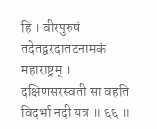हि । वीरपुरुषं तदेतद्वरदातटनामकं महाराष्ट्रम् । दक्षिणसरस्वती सा वहति विदर्भा नदी यत्र ॥ ६६ ॥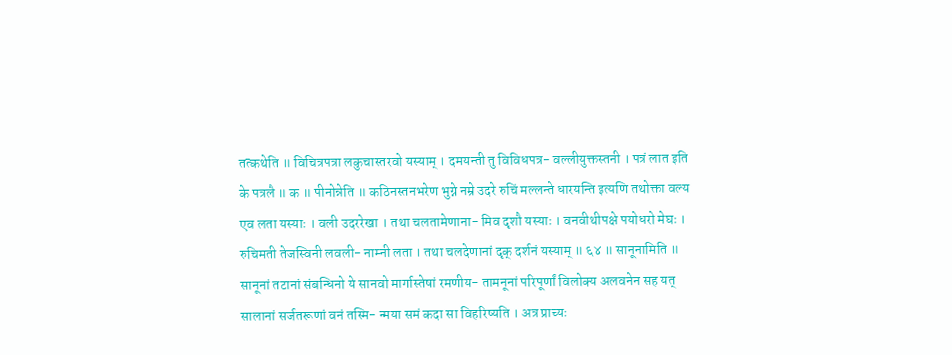तत्कथेति ॥ विचित्रपत्रा लकुचास्तरवो यस्याम् । दमयन्ती तु विविधपत्र- वल्लीयुक्तस्तनी । पत्रं लात इति के पत्रलै ॥ क ॥ पीनोन्नेति ॥ कठिनस्तनभरेण भुग्ने नम्रे उदरे रुचिं मल्लन्ते धारयन्ति इत्यणि तथोक्ता वल्य एव लता यस्याः । वली उदररेखा । तथा चलतामेणाना- मिव दृशौ यस्याः । वनवीथीपक्षे पयोधरो मेघः । रुचिमती तेजस्विनी लवली- नाम्नी लता । तथा चलदेणानां दृक् दर्शनं यस्याम् ॥ ६४ ॥ सानूनामिति ॥ सानूनां तटानां संबन्धिनो ये सानवो मार्गास्तेषां रमणीय- तामनूनां परिपूर्णां विलोक्य अलवनेन सह यत् सालानां सर्जतरूणां वनं तस्मि- न्मया समं कदा सा विहरिष्यति । अत्र प्राच्यः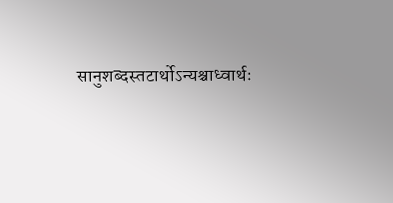सानुशब्दस्तटार्थोऽन्यश्चाध्वार्थः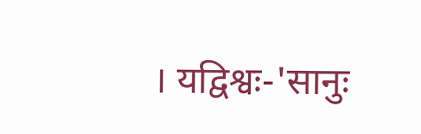। यद्विश्वः-'सानुः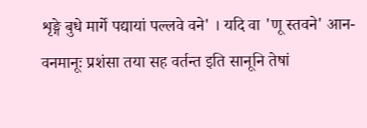शृङ्गे बुधे मार्गे पद्यायां पल्लवे वने' । यदि वा 'णू स्तवने' आन- वनमानूः प्रशंसा तया सह वर्तन्त इति सानूनि तेषां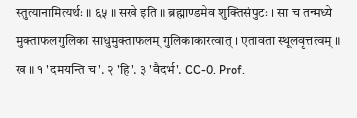स्तुत्यानामित्यर्थः ॥ ६५ ॥ सखे इति ॥ ब्रह्माण्डमेव शुक्तिसंपुटः । सा च तन्मध्ये मुक्ताफलगुलिका साधुमुक्ताफलम् गुलिकाकारत्वात् । एतावता स्थूलवृत्तत्वम् ॥ ख ॥ १ 'दमयन्ति च'. २ 'हि'. ३ 'वैदर्भ'. CC-0. Prof.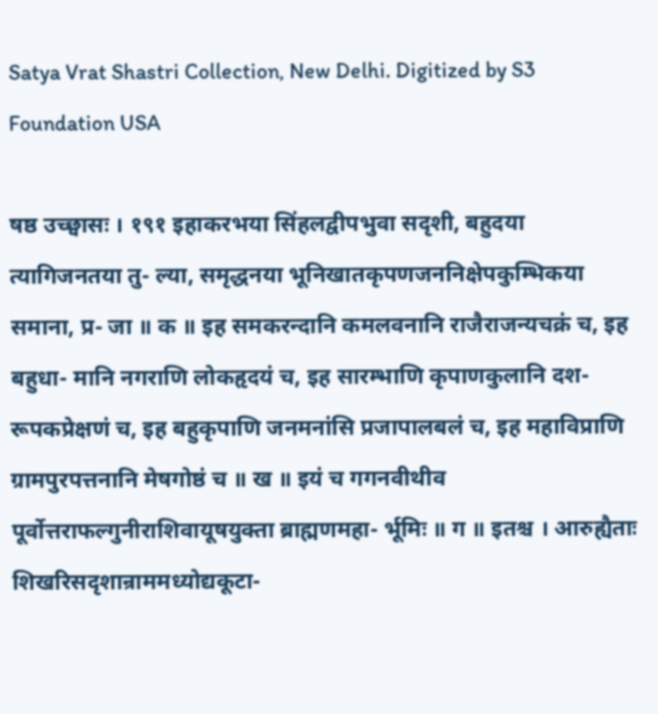Satya Vrat Shastri Collection, New Delhi. Digitized by S3 Foundation USA

षष्ठ उच्छ्वासः । १९१ इहाकरभया सिंहलद्वीपभुवा सदृशी, बहुदया त्यागिजनतया तु- ल्या, समृद्धनया भूनिखातकृपणजननिक्षेपकुम्भिकया समाना, प्र- जा ॥ क ॥ इह समकरन्दानि कमलवनानि राजैराजन्यचक्रं च, इह बहुधा- मानि नगराणि लोकहृदयं च, इह सारम्भाणि कृपाणकुलानि दश- रूपकप्रेक्षणं च, इह बहुकृपाणि जनमनांसि प्रजापालबलं च, इह महाविप्राणि ग्रामपुरपत्तनानि मेषगोष्ठं च ॥ ख ॥ इयं च गगनवीथीव पूर्वोत्तराफल्गुनीराशिवायूषयुक्ता ब्राह्मणमहा- र्भूमिः ॥ ग ॥ इतश्च । आरुह्यैताः शिखरिसदृशान्राममध्योद्यकूटा-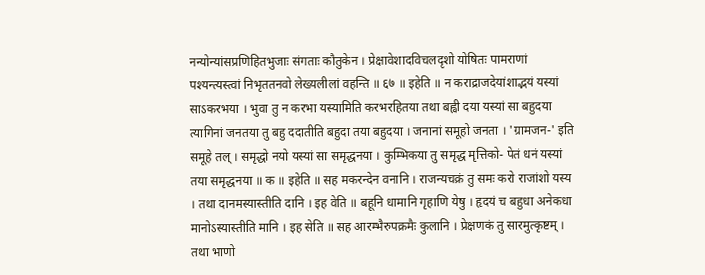नन्योन्यांसप्रणिहितभुजाः संगताः कौतुकेन । प्रेक्षावेशादविचलदृशो योषितः पामराणां पश्यन्त्यस्त्वां निभृततनवो लेख्यलीलां वहन्ति ॥ ६७ ॥ इहेति ॥ न कराद्राजदेयांशाद्भयं यस्यां साऽकरभया । भुवा तु न करभा यस्यामिति करभरहितया तथा बह्वी दया यस्यां सा बहुदया त्यागिनां जनतया तु बहु ददातीति बहुदा तया बहुदया । जनानां समूहो जनता । 'ग्रामजन-' इति समूहे तल् । समृद्धो नयो यस्यां सा समृद्धनया । कुम्भिकया तु समृद्ध मृत्तिको- पेतं धनं यस्यां तया समृद्धनया ॥ क ॥ इहेति ॥ सह मकरन्देन वनानि । राजन्यचक्रं तु समः करो राजांशो यस्य । तथा दानमस्यास्तीति दानि । इह वेति ॥ बहूनि धामानि गृहाणि येषु । हृदयं च बहुधा अनेकधा मानोऽस्यास्तीति मानि । इह सेति ॥ सह आरम्भैरुपक्रमैः कुलानि । प्रेक्षणकं तु सारमुत्कृष्टम् । तथा भाणो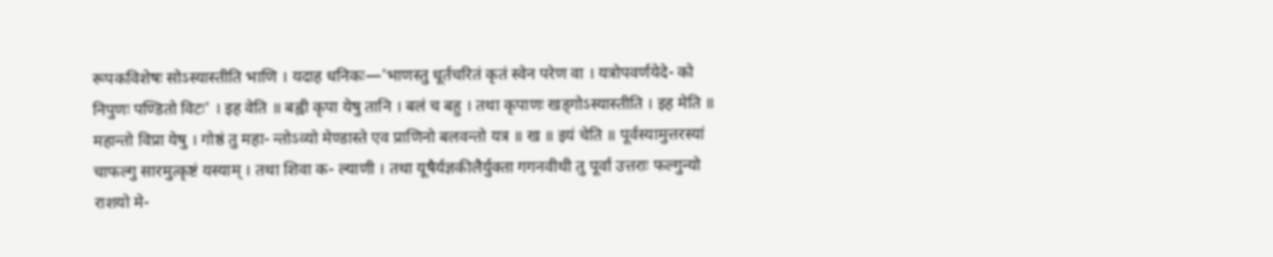रूपकविशेषः सोऽस्यास्तीति भाणि । यदाह धनिकः—'भाणस्तु धूर्तचरितं कृतं स्वेन परेण वा । यत्रोपवर्णयेदे- को निपुणः पण्डितो विटः' । इह वेति ॥ बह्वी कृपा येषु तानि । बलं च बहु । तथा कृपाणः खड्गोऽस्यास्तीति । इह मेति ॥ महान्तो विप्रा येषु । गोष्ठं तु महा- न्तोऽव्यो मेण्डास्ते एव प्राणिनो बलवन्तो यत्र ॥ ख ॥ इयं चेति ॥ पूर्वस्यामुत्तरस्यां चाफल्गु सारमुत्कृष्टं यस्याम् । तथा शिवा क- ल्याणी । तथा यूषैर्यज्ञकीलैर्युक्ता गगनवीथी तु पूर्वा उत्तराः फल्गुन्यो राशयो मे-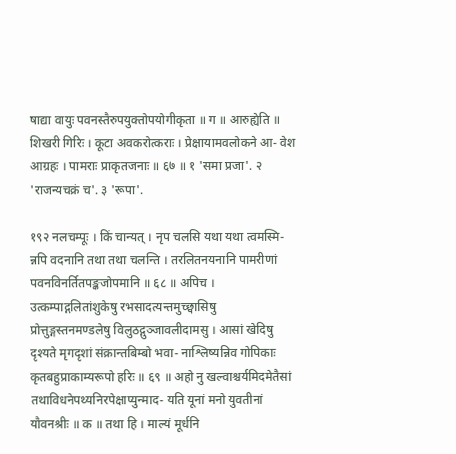षाद्या वायुः पवनस्तैरुपयुक्तोपयोगीकृता ॥ ग ॥ आरुह्येति ॥ शिखरी गिरिः । कूटा अवकरोत्कराः । प्रेक्षायामवलोकने आ- वेश आग्रहः । पामराः प्राकृतजनाः ॥ ६७ ॥ १ 'समा प्रजा'. २ 'राजन्यचक्रं च'. ३ 'रूपा'.

१९२ नलचम्पूः । किं चान्यत् । नृप चलसि यथा यथा त्वमस्मि- न्नपि वदनानि तथा तथा चलन्ति । तरलितनयनानि पामरीणां पवनविनर्तितपङ्कजोपमानि ॥ ६८ ॥ अपिच । उत्कम्पाद्गलितांशुकेषु रभसादत्यन्तमुच्छ्वासिषु प्रोत्तुङ्गस्तनमण्डलेषु विलुठद्गुञ्जावलीदामसु । आसां खेदिषु दृश्यते मृगदृशां संक्रान्तबिम्बो भवा- नाश्लिष्यन्निव गोपिकाः कृतबहुप्राकाम्यरूपो हरिः ॥ ६९ ॥ अहो नु खल्वाश्चर्यमिदमेतैसां तथाविधनेपथ्यनिरपेक्षाप्युन्माद- यति यूनां मनो युवतीनां यौवनश्रीः ॥ क ॥ तथा हि । माल्यं मूर्धनि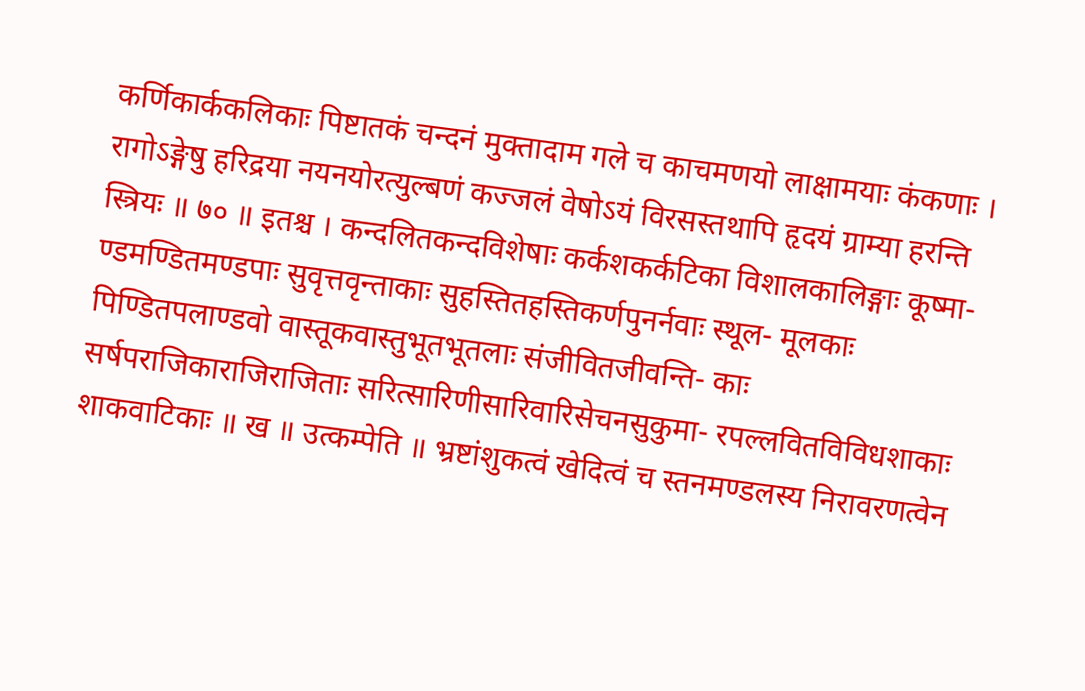कर्णिकार्ककलिकाः पिष्टातकं चन्दनं मुक्तादाम गले च काचमणयो लाक्षामयाः कंकणाः । रागोऽङ्गेषु हरिद्रया नयनयोरत्युल्बणं कज्जलं वेषोऽयं विरसस्तथापि हृदयं ग्राम्या हरन्ति स्त्रियः ॥ ७० ॥ इतश्च । कन्दलितकन्दविशेषाः कर्कशकर्कटिका विशालकालिङ्गाः कूष्मा- ण्डमण्डितमण्डपाः सुवृत्तवृन्ताकाः सुहस्तितहस्तिकर्णपुनर्नवाः स्थूल- मूलकाः पिण्डितपलाण्डवो वास्तूकवास्तुभूतभूतलाः संजीवितजीवन्ति- काः सर्षपराजिकाराजिराजिताः सरित्सारिणीसारिवारिसेचनसुकुमा- रपल्लवितविविधशाकाः शाकवाटिकाः ॥ ख ॥ उत्कम्पेति ॥ भ्रष्टांशुकत्वं खेदित्वं च स्तनमण्डलस्य निरावरणत्वेन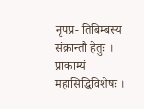नृपप्र- तिबिम्बस्य संक्रान्तौ हेतुः । प्राकाम्यं महासिद्धिविशेषः ।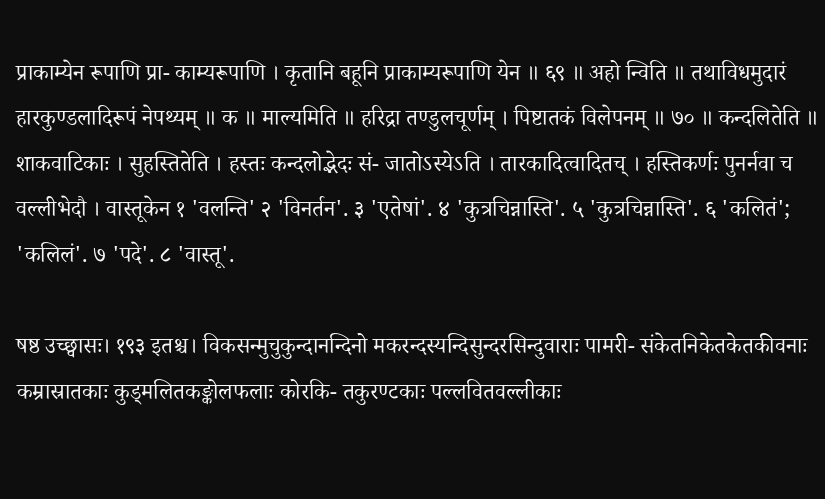प्राकाम्येन रूपाणि प्रा- काम्यरूपाणि । कृतानि बहूनि प्राकाम्यरूपाणि येन ॥ ६९ ॥ अहो न्विति ॥ तथाविधमुदारं हारकुण्डलादिरूपं नेपथ्यम् ॥ क ॥ माल्यमिति ॥ हरिद्रा तण्डुलचूर्णम् । पिष्टातकं विलेपनम् ॥ ७० ॥ कन्दलितेति ॥ शाकवाटिकाः । सुहस्तितेति । हस्तः कन्दलोद्भेदः सं- जातोऽस्येऽति । तारकादित्वादितच् । हस्तिकर्णः पुनर्नवा च वल्लीभेदौ । वास्तूकेन १ 'वलन्ति' २ 'विनर्तन'. ३ 'एतेषां'. ४ 'कुत्रचिन्नास्ति'. ५ 'कुत्रचिन्नास्ति'. ६ 'कलितं'; 'कलिलं'. ७ 'पदे'. ८ 'वास्तू'.

षष्ठ उच्छ्वासः। १९३ इतश्च। विकसन्मुचुकुन्दानन्दिनो मकरन्दस्यन्दिसुन्दरसिन्दुवाराः पामरी- संकेतनिकेतकेतकीवनाः कम्रास्रातकाः कुड्मलितकङ्कोलफलाः कोरकि- तकुरण्टकाः पल्लवितवल्लीकाः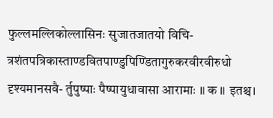फुल्लमल्लिकोल्लासिनः सुजातजातयो विचि- त्रशंतपत्रिकास्ताण्डवितपाण्डुपिण्डितागुरुकरवीरवीरुधो दृश्यमानसवै- र्तुपुष्पाः पैष्पायुधावासा आरामाः ॥ क ॥ इतश्च।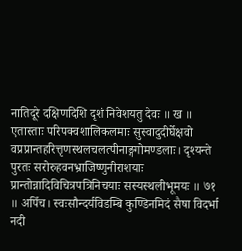नातिदूरे दक्षिणदिशि दृशं निवेशयतु देवः ॥ ख ॥ एतास्ताः परिपक्वशालिकलमाः सुस्वादुदीर्घेक्षवो वप्रप्रान्तहरित्तृणस्थलचलत्पीनाङ्गगोमण्डलाः। दृश्यन्ते पुरतः सरोरुहवनभ्राजिष्णुनीराशयाः प्रान्तोन्नादिविचित्रपत्रिनिचयाः सस्यस्थलीभूमयः ॥ ७१ ॥ अपिँच। स्वःसौन्दर्यविडम्बि कुण्डिनमिदं सैषा विदर्भा नदी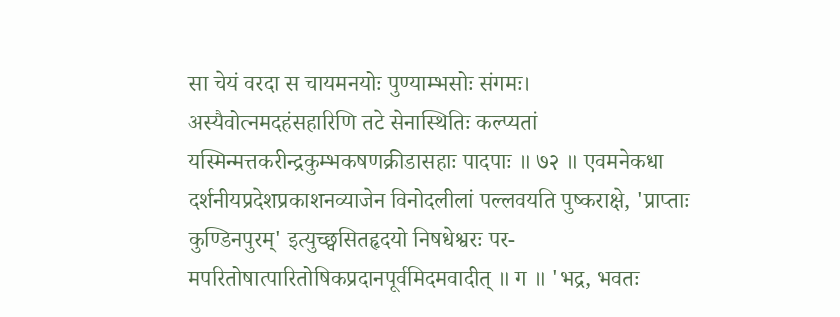सा चेयं वरदा स चायमनयोः पुण्याम्भसोः संगमः। अस्यैवोत्नमदहंसहारिणि तटे सेनास्थितिः कल्प्यतां यस्मिन्मत्तकरीन्द्रकुम्भकषणक्रीडासहाः पादपाः ॥ ७२ ॥ एवमनेकधा दर्शनीयप्रदेशप्रकाशनव्याजेन विनोदलीलां पल्लवयति पुष्कराक्षे, 'प्राप्ताः कुण्डिनपुरम्' इत्युच्छ्वसितहृदयो निषधेश्वरः पर- मपरितोषात्पारितोषिकप्रदानपूर्वमिदमवादीत् ॥ ग ॥ 'भद्र, भवतः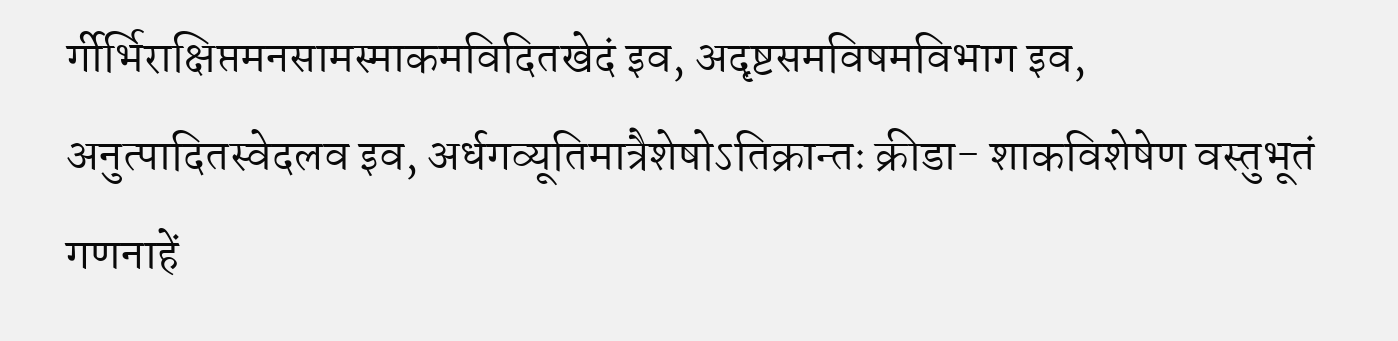र्गीर्भिराक्षिप्तमनसामस्माकमविदितखेदं इव, अदृष्टसमविषमविभाग इव, अनुत्पादितस्वेदलव इव, अर्धगव्यूतिमात्रैशेषोऽतिक्रान्तः क्रीडा- शाकविशेषेण वस्तुभूतं गणनाहें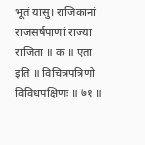भूतं यासु। राजिकानां राजसर्षपाणां राज्या राजिता ॥ क ॥ एता इति ॥ विचित्रपत्रिणो विविधपक्षिणः ॥ ७१ ॥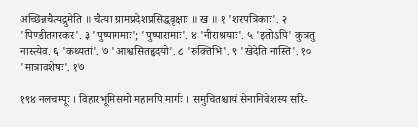अच्छिन्नचैत्यद्रुमेति ॥ चैत्या ग्रामप्रदेशप्रसिद्धवृक्षाः ॥ ख ॥ १ 'शरपत्रिकाः'. २ 'पिण्डीतगरकर'. ३ 'पुष्पागमाः'; 'पुष्पारामाः'. ४ 'नीराश्रयाः'. ५ 'इतोऽपि' कुत्रतु नास्त्येव. ६ 'कथ्यतां'. ७ 'आश्वसितहृदयो'. ८ 'रुक्तिभि'. ९ 'खेदेति नास्ति'. १० 'मात्रावशेषः'. १७

१९४ नलचम्पूः । विहारभूमिसमो महानपि मार्गः । समुचितश्चायं सेनानिवेशस्य सरि-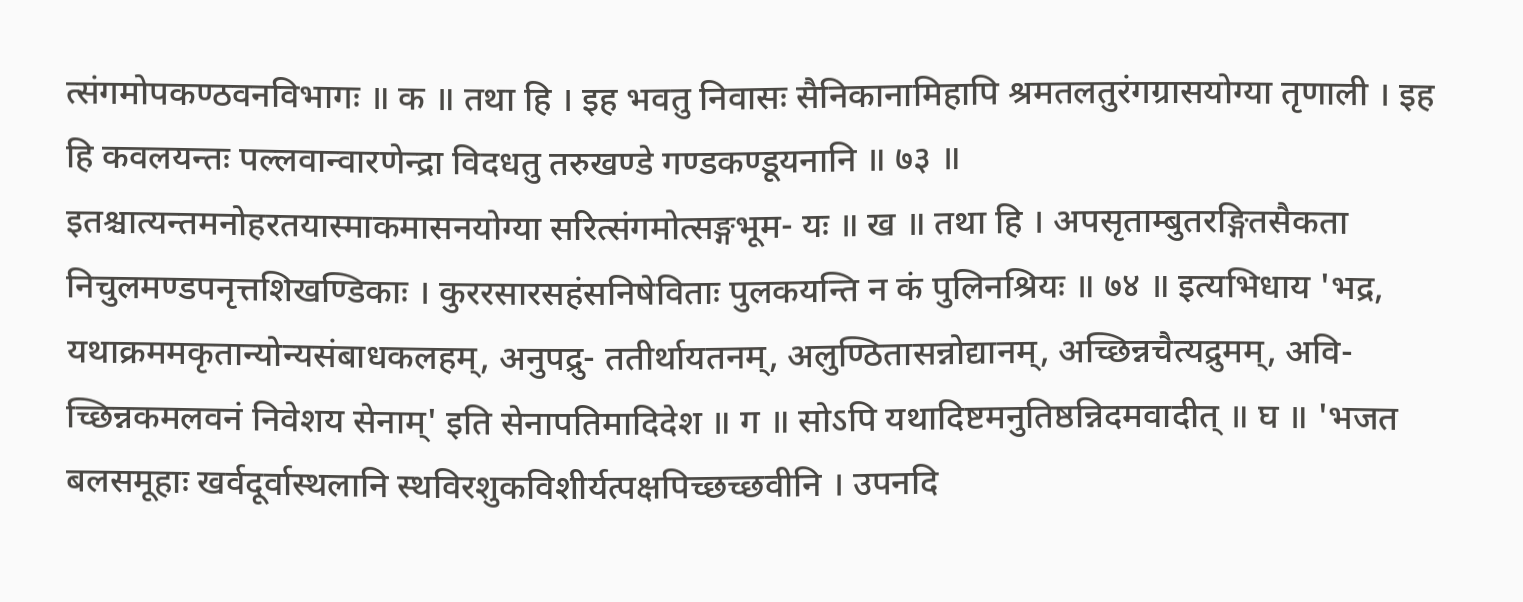त्संगमोपकण्ठवनविभागः ॥ क ॥ तथा हि । इह भवतु निवासः सैनिकानामिहापि श्रमतलतुरंगग्रासयोग्या तृणाली । इह हि कवलयन्तः पल्लवान्वारणेन्द्रा विदधतु तरुखण्डे गण्डकण्डूयनानि ॥ ७३ ॥ इतश्चात्यन्तमनोहरतयास्माकमासनयोग्या सरित्संगमोत्सङ्गभूम- यः ॥ ख ॥ तथा हि । अपसृताम्बुतरङ्गितसैकता निचुलमण्डपनृत्तशिखण्डिकाः । कुररसारसहंसनिषेविताः पुलकयन्ति न कं पुलिनश्रियः ॥ ७४ ॥ इत्यभिधाय 'भद्र, यथाक्रममकृतान्योन्यसंबाधकलहम्, अनुपद्रु- ततीर्थायतनम्, अलुण्ठितासन्नोद्यानम्, अच्छिन्नचैत्यद्रुमम्, अवि- च्छिन्नकमलवनं निवेशय सेनाम्' इति सेनापतिमादिदेश ॥ ग ॥ सोऽपि यथादिष्टमनुतिष्ठन्निदमवादीत् ॥ घ ॥ 'भजत बलसमूहाः खर्वदूर्वास्थलानि स्थविरशुकविशीर्यत्पक्षपिच्छच्छवीनि । उपनदि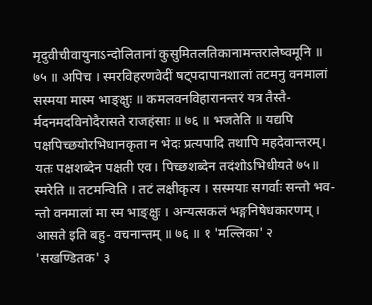मृदुवीचीवायुनाऽन्दोलितानां कुसुमितलतिकानामन्तरालेष्वमूनि ॥ ७५ ॥ अपिच । स्मरविहरणवेदीं षट्पदापानशालां तटमनु वनमालां सस्मया मास्म भाङ्क्षुः ॥ कमलवनविहारानन्तरं यत्र तैस्तै- र्मदनमदविनोदैरासते राजहंसाः ॥ ७६ ॥ भजतेति ॥ यद्यपि पक्षपिच्छयोरभिधानकृता न भेदः प्रत्यपादि तथापि महदेवान्तरम्। यतः पक्षशब्देन पक्षती एव। पिच्छशब्देन तदंशोऽभिधीयते ७५॥ स्मरेति ॥ तटमन्विति । तटं लक्षीकृत्य । सस्मयाः सगर्वाः सन्तो भव- न्तो वनमालां मा स्म भाङ्क्षुः । अन्यत्सकलं भङ्गनिषेधकारणम् । आसते इति बहु- वचनान्तम् ॥ ७६ ॥ १ 'मल्लिका' २ 'सखण्डितक' ३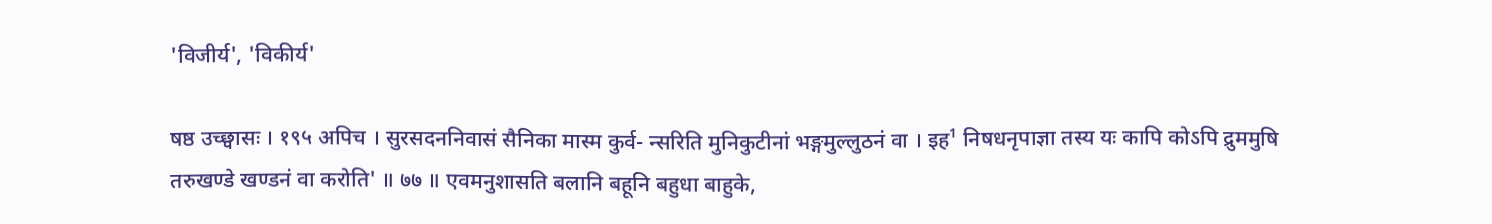'विजीर्य', 'विकीर्य'

षष्ठ उच्छ्वासः । १९५ अपिच । सुरसदननिवासं सैनिका मास्म कुर्व- न्सरिति मुनिकुटीनां भङ्गमुल्लुठनं वा । इह¹ निषधनृपाज्ञा तस्य यः कापि कोऽपि द्रुममुषि तरुखण्डे खण्डनं वा करोति' ॥ ७७ ॥ एवमनुशासति बलानि बहूनि बहुधा बाहुके,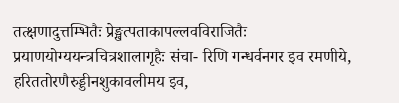तत्क्षणादुत्तम्भितैः प्रेङ्खत्पताकापल्लवविराजितैः प्रयाणयोग्ययन्त्रचित्रशालागृहैः संचा- रिणि गन्धर्वनगर इव रमणीये, हरिततोरणैरुड्डीनशुकावलीमय इव,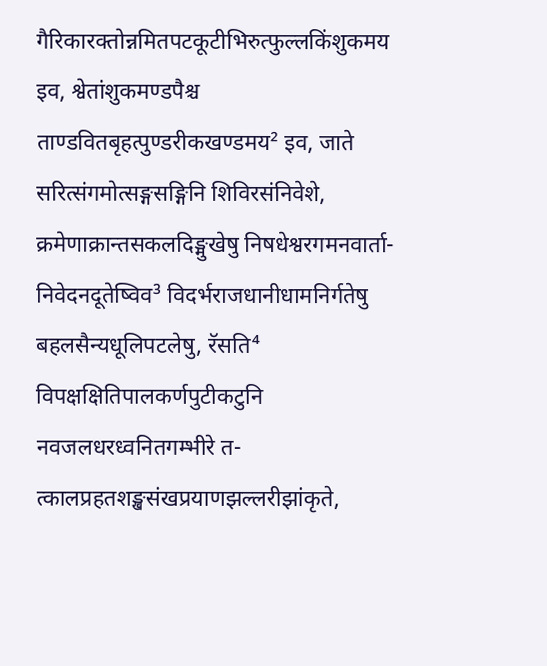गैरिकारक्तोन्नमितपटकूटीभिरुत्फुल्लकिंशुकमय इव, श्वेतांशुकमण्डपैश्च ताण्डवितबृहत्पुण्डरीकखण्डमय² इव, जाते सरित्संगमोत्सङ्गसङ्गिनि शिविरसंनिवेशे, क्रमेणाक्रान्तसकलदिङ्मुखेषु निषधेश्वरगमनवार्ता- निवेदनदूतेष्विव³ विदर्भराजधानीधामनिर्गतेषु बहलसैन्यधूलिपटलेषु, रॅसति⁴ विपक्षक्षितिपालकर्णपुटीकटुनि नवजलधरध्वनितगम्भीरे त- त्कालप्रहतशङ्खसंखप्रयाणझल्लरीझांकृते,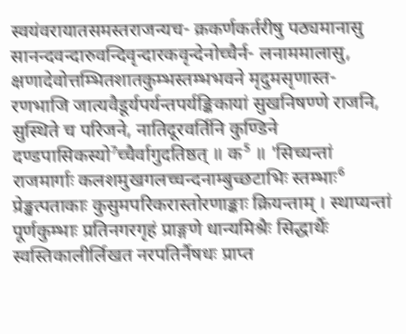स्वयंवरायातसमस्तराजन्यच- क्रकर्णकर्तरीषु पठ्यमानासु सानन्दवन्दारुवन्दिवृन्दारकवृन्देनोच्चैर्न- लनाममालासु, क्षणादेवोत्तम्भितशातकुम्भस्तम्भभवने मृदुमसृणास्त- रणभाजि जात्यवैडूर्यपर्यन्तपर्यङ्किकायां सुखनिषण्णे राजनि, सुस्थिते च परिजने, नातिदूरवर्तिनि कुण्डिने दण्डपासिकस्यो⁷च्चैर्वागुदतिष्ठत् ॥ क⁵ ॥ 'सिच्यन्तां राजमार्गाः कलशमुखगलच्चन्दनाम्बुच्छटाभिः स्तम्भाः⁶ प्रेङ्खत्पताकाः कुसुमपरिकरास्तोरणाङ्काः क्रियन्ताम् । स्थाप्यन्तां पूर्णकुम्भाः प्रतिनगरगृहं प्राङ्गणे धान्यमिश्रैः सिद्धार्थैः स्वस्तिकालीर्लिखत नरपतिर्नैषधः प्राप्त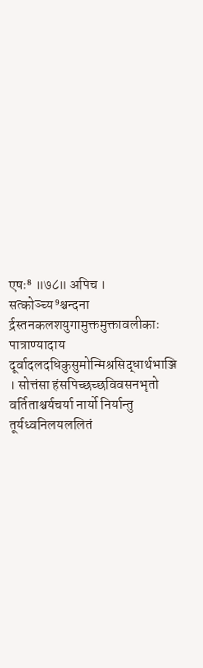एषः⁸ ॥७८॥ अपिच । सत्कोञ्च्य⁹श्चन्दना र्द्रस्तनकलशयुगामुक्तमुक्तावलीकाः पात्राण्यादाय दूर्वादलदधिकुसुमोन्मिश्रसिद्धार्थभाञ्जि । सोत्तंसा हंसपिच्छच्छविवसनभृतो वर्तिताश्चर्यचर्या नार्यो निर्यान्तु तूर्यध्वनिलयललितं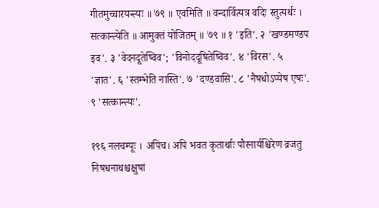गीतमुच्चारयन्त्यः ॥ ७९ ॥ एवमिति ॥ वन्दार्वित्यत्र वदिः स्तुत्यर्थः । सत्कान्त्येति ॥ आमुक्तं योजितम् ॥ ७९ ॥ १ 'इति'. २ 'खण्डमण्डप इव'. ३ 'वेदनदूतेष्विव'; 'विनोददूषितेष्विव'. ४ 'विरस'. ५ 'ज्ञात'. ६ 'स्तम्भेति नास्ति'. ७ 'दण्डवासि'. ८ 'नैषधोऽप्येष एषः'. ९ 'सत्कान्त्यः'.

१९६ नलचम्पूः । अपिच। अपि भवत कृतार्थाः पौरनार्यश्चिरेण व्रजतु निषधनाथश्चक्षुषां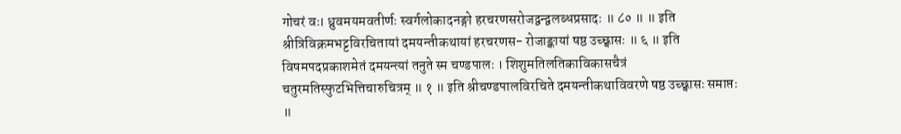गोचरं वः। ध्रुवमयमवतीर्णः स्वर्गलोकादनङ्गो हरचरणसरोजद्वन्द्वलब्धप्रसादः ॥ ८० ॥ ॥ इति श्रीत्रिविक्रमभट्टविरचितायां दमयन्तीकथायां हरचरणस- रोजाङ्कायां षष्ठ उच्छ्वासः ॥ ६ ॥ इति विषमपदप्रकाशमेतं दमयन्त्यां तनुते स्म चण्डपालः । शिशुमतिलतिकाविकासचैत्रं चतुरमतिस्फुटभित्तिचारुचित्रम् ॥ १ ॥ इति श्रीचण्डपालविरचिते दमयन्तीकथाविवरणे षष्ठ उच्छ्वासः समाप्तः ॥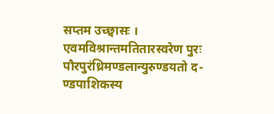सप्तम उच्छ्वासः । एवमविश्रान्तमतितारस्वरेण पुरः पौरपुरंध्रिमण्डलान्युरुण्डयतो द- ण्डपाशिकस्य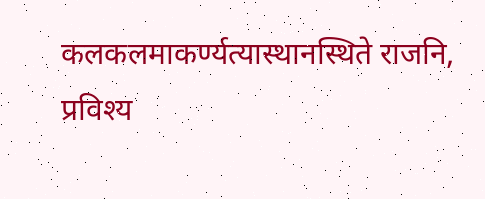कलकलमाकर्ण्यत्यास्थानस्थिते राजनि, प्रविश्य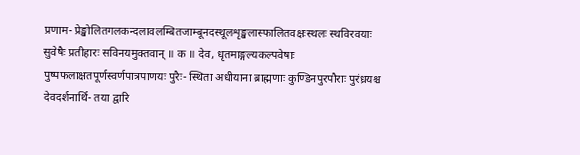प्रणाम- प्रेङ्खोलितगलकन्दलावलम्बितजाम्बूनदस्थूलशृङ्खलास्फालितवक्षःस्थलः स्थविरवयाः सुवेषैः प्रतीहारः सविनयमुक्तवान् ॥ क ॥ देव, धृतमाङ्गल्यकल्पवेषाः पुष्पफलाक्षतपूर्णस्वर्णपात्रपाणयः पुरैः- स्थिता अधीयाना ब्राह्मणाः कुण्डिनपुरपौराः पुरंध्रयश्च देवदर्शनार्थि- तया द्वारि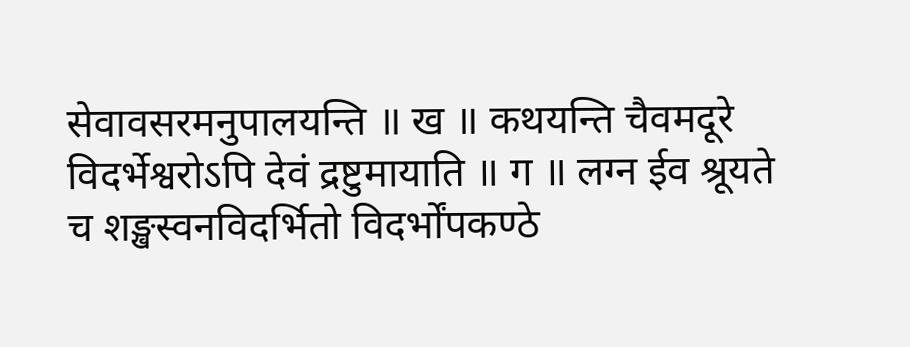सेवावसरमनुपालयन्ति ॥ ख ॥ कथयन्ति चैवमदूरे विदर्भेश्वरोऽपि देवं द्रष्टुमायाति ॥ ग ॥ लग्न ईव श्रूयते च शङ्खस्वनविदर्भितो विदर्भोंपकण्ठे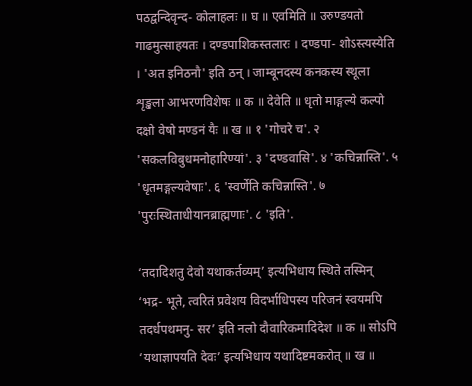पठद्वन्दिवृन्द- कोलाहलः ॥ घ ॥ एवमिति ॥ उरुण्डयतो गाढमुत्साहयतः । दण्डपाशिकस्तलारः । दण्डपा- शोऽस्त्यस्येति । 'अत इनिठनौ' इति ठन् । जाम्बूनदस्य कनकस्य स्थूला शृङ्खला आभरणविशेषः ॥ क ॥ देवेति ॥ धृतो माङ्गल्ये कल्पो दक्षो वेषो मण्डनं यैः ॥ ख ॥ १ 'गोचरे च'. २ 'सकलविबुधमनोहारिण्यां'. ३ 'दण्डवासि'. ४ 'कचिन्नास्ति'. ५ 'धृतमङ्गल्यवेषाः'. ६ 'स्वर्णेति कचिन्नास्ति'. ७ 'पुरःस्थिताधीयानब्राह्मणाः'. ८ 'इति'.

‘तदादिशतु देवो यथाकर्तव्यम्’ इत्यभिधाय स्थिते तस्मिन् ‘भद्र- भूते, त्वरितं प्रवेशय विदर्भाधिपस्य परिजनं स्वयमपि तदर्धपथमनु- सर’ इति नलो दौवारिकमादिदेश ॥ क ॥ सोऽपि ‘यथाज्ञापयति देवः’ इत्यभिधाय यथादिष्टमकरोत् ॥ ख ॥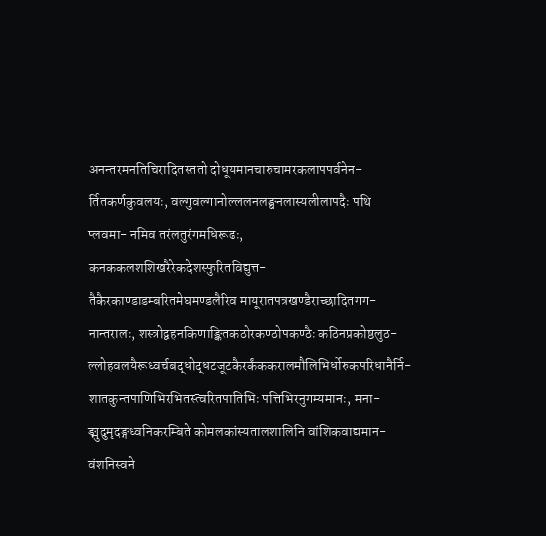अनन्तरमनतिचिरादितस्ततो दोधूयमानचारुचामरकलापपर्वनेन- र्तितकर्णकुवलयः, वल्गुवल्गानोल्ललनलङ्घनलास्यलीलापदैः पथि प्लवमा- नमिव तरंलतुरंगमधिरूढः, कनककलशशिखरैरेकदेशस्फुरितविद्युत्त- तैकैरकाण्डाडम्बरितमेघमण्डलैरिव मायूरातपत्रखण्डैराच्छादितगग- नान्तरालः, शस्त्रोद्वहनकिणाङ्कितकठोरकण्ठोपकण्ठैः कठिनप्रकोष्ठलुठ- ल्लोहवलयैरूध्वर्चबद्धोद्धटजूटकैरर्कंककरालमौलिभिर्धोरुकपरिधानैर्नि- शातकुन्तपाणिभिरभितस्त्वरितपातिभिः पत्तिभिरनुगम्यमानः, मना- ङ्मुदुमृदङ्गध्वनिकरम्बिते कोमलकांस्यतालशालिनि वांशिकवाद्यमान- वंशनिस्वने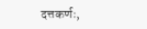दत्तकर्णः,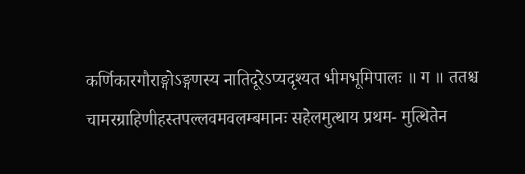कर्णिकारगौराङ्गोऽङ्गणस्य नातिदूरेऽप्यदृश्यत भीमभूमिपालः ॥ ग ॥ ततश्च चामरग्राहिणीहस्तपल्लवमवलम्बमानः सहेलमुत्थाय प्रथम- मुत्थितेन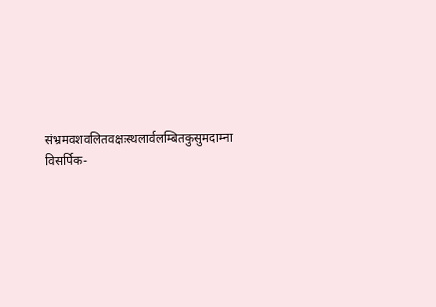संभ्रमवशवलितवक्षःस्थलार्वलम्बितकुसुमदाम्ना विसर्पिक-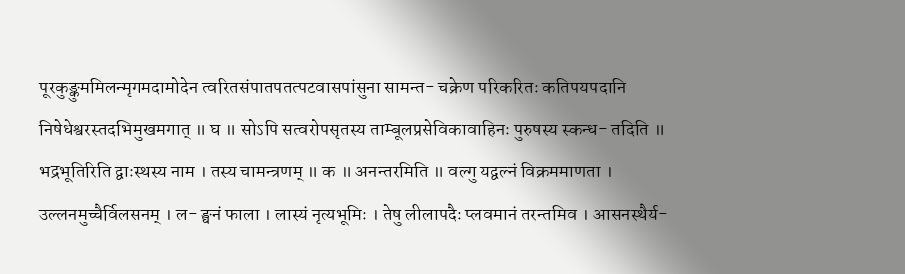पूरकुङ्कुममिलन्मृगमदामोदेन त्वरितसंपातपतत्पटवासपांसुना सामन्त- चक्रेण परिकरितः कतिपयपदानि निषेधेश्वरस्तदभिमुखमगात् ॥ घ ॥ सोऽपि सत्वरोपसृतस्य ताम्बूलप्रसेविकावाहिनः पुरुषस्य स्कन्ध- तदिति ॥ भद्रभूतिरिति द्वाःस्थस्य नाम । तस्य चामन्त्रणम् ॥ क ॥ अनन्तरमिति ॥ वल्गु यद्वल्नं विक्रममाणता । उल्लनमुच्चैर्विलसनम् । ल- ङ्घनं फाला । लास्यं नृत्यभूमिः । तेषु लीलापदैः प्लवमानं तरन्तमिव । आसनस्थैर्य-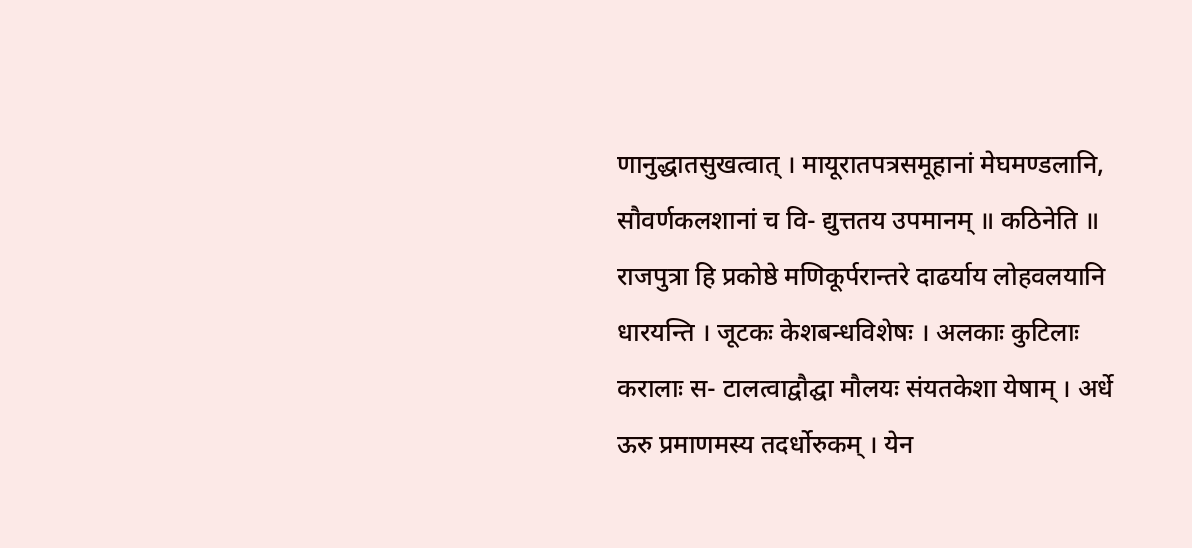णानुद्धातसुखत्वात् । मायूरातपत्रसमूहानां मेघमण्डलानि, सौवर्णकलशानां च वि- द्युत्ततय उपमानम् ॥ कठिनेति ॥ राजपुत्रा हि प्रकोष्ठे मणिकूर्परान्तरे दाढर्याय लोहवलयानि धारयन्ति । जूटकः केशबन्धविशेषः । अलकाः कुटिलाः करालाः स- टालत्वाद्वौद्घा मौलयः संयतकेशा येषाम् । अर्धे ऊरु प्रमाणमस्य तदर्धोरुकम् । येन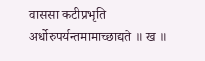वाससा कटीप्रभृति अर्धोरुपर्यन्तमामाच्छाद्यते ॥ ख ॥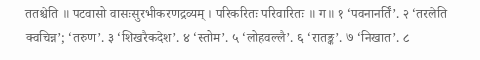ततश्चेति ॥ पटवासो वासःसुरभीकरणद्रव्यम् । परिकरितः परिवारितः ॥ ग॥ १ ‘पवनानर्तिं’. २ ‘तरलेति क्वचिन्न’; ‘तरुण’. ३ ‘शिखरैकदेश’. ४ ‘स्तोम’. ५ ‘लोहवल्लै’. ६ ‘रातङ्क’. ७ ‘निखात’. ८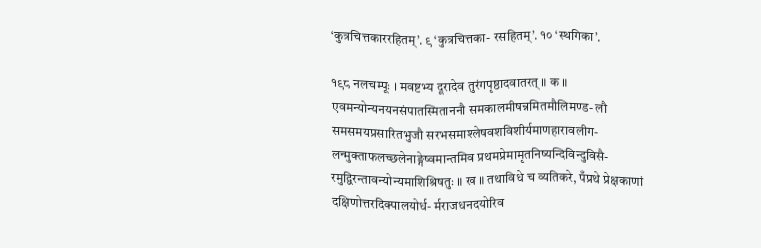‘कुत्रचित्तकाररहितम्’. ९ ‘कुत्रचित्तका- रसहितम्’. १० ‘स्थगिका’.

१९८ नलचम्पूः । मवष्टभ्य दूरादेव तुरंगपृष्ठादवातरत् ॥ क ॥ एवमन्योन्यनयनसंपातस्मिताननौ समकालमीषन्नमितमौलिमण्ड- लौ समसमयप्रसारितभुजौ सरभसमाश्लेषवशविशीर्यमाणहारावलीग- लन्मुक्ताफलच्छलेनाङ्गेष्वमान्तमिव प्रथमप्रेमामृतनिष्यन्दिविन्दुविसै- रमुद्विरन्तावन्योन्यमाशिश्रिषतुः ॥ ख ॥ तथाविधे च व्यतिकरे, पँप्रथे प्रेक्षकाणां दक्षिणोत्तरदिक्पालयोर्ध- र्मराजधनदयोरिव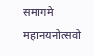समागमे महानयनोत्सवो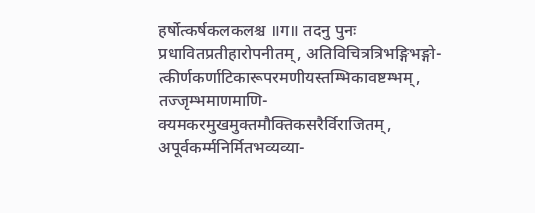हर्षोत्कर्षकलकलश्च ॥ग॥ तदनु पुनः प्रधावितप्रतीहारोपनीतम्, अतिविचित्रत्रिभङ्गिभङ्गो- त्कीर्णकर्णाटिकारूपरमणीयस्तम्भिकावष्टम्भम्, तज्जृम्भमाणमाणि- क्यमकरमुखमुक्तमौक्तिकसरैर्विराजितम्, अपूर्वकर्म्मनिर्मितभव्यव्या-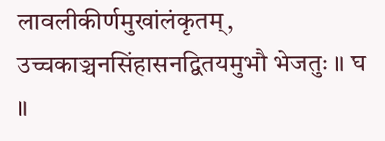लावलीकीर्णमुखांलंकृतम्, उच्चकाञ्चनसिंहासनद्वितयमुभौ भेजतुः ॥ घ ॥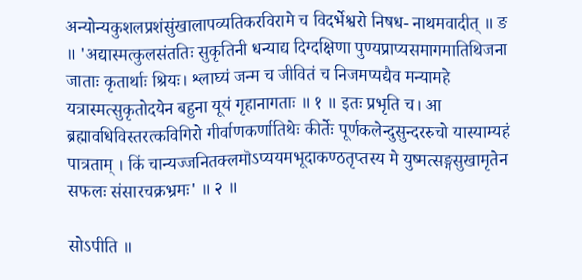अन्योन्यकुशलप्रशंसुंखालापव्यतिकरविरामे च विदर्भेश्वरो निषध- नाथमवादीत् ॥ ङ ॥ 'अद्यास्मत्कुलसंततिः सुकृतिनी धन्याद्य दिग्दक्षिणा पुण्यप्राप्यसमागमातिथिजना जाताः कृतार्थाः श्रियः। श्लाघ्यं जन्म च जीवितं च निजमप्यद्यैव मन्यामहे यत्रास्मत्सुकृतोदयेन बहुना यूयं गृहानागताः ॥ १ ॥ इतः प्रभृति च। आ ब्रह्मावधिविस्तरत्कविगिरो गीर्वाणकर्णातिथेः कीर्तेः पूर्णकलेन्दुसुन्दररुचो यास्याम्यहं पात्रताम् । किं चान्यज्जनितक्लमॊऽप्ययमभूदाकण्ठतृप्तस्य मे युष्मत्सङ्गसुखामृतेन सफलः संसारचक्रभ्रमः' ॥ २ ॥

सोऽपीति ॥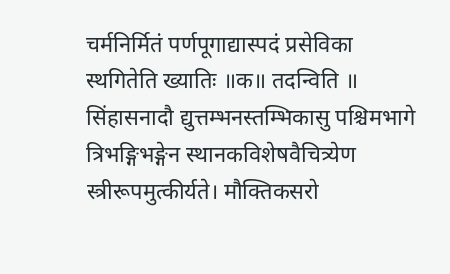चर्मनिर्मितं पर्णपूगाद्यास्पदं प्रसेविका स्थगितेति ख्यातिः ॥क॥ तदन्विति ॥ सिंहासनादौ द्युत्तम्भनस्तम्भिकासु पश्चिमभागे त्रिभङ्गिभङ्गेन स्थानकविशेषवैचित्र्येण स्त्रीरूपमुत्कीर्यते। मौक्तिकसरो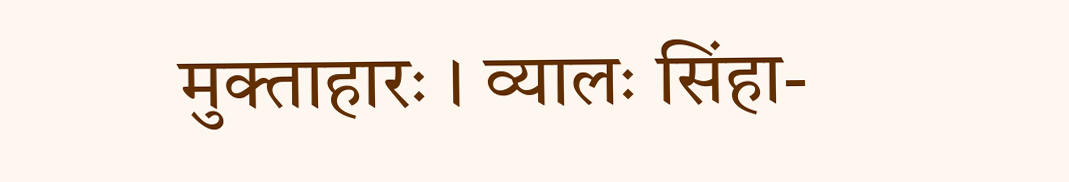मुक्ताहारः । व्यालः सिंहा-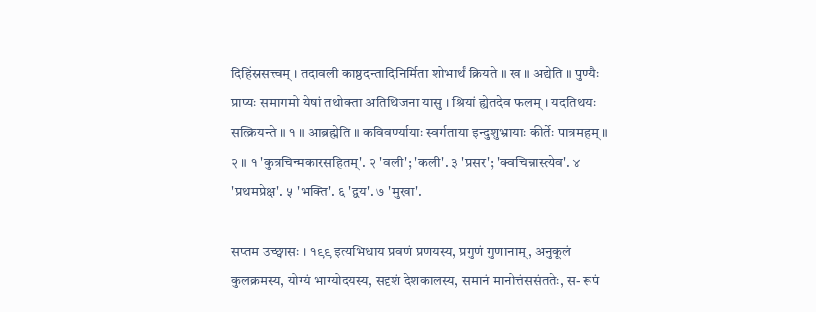दिहिंस्रसत्त्वम् । तदावली काष्ठदन्तादिनिर्मिता शोभार्थं क्रियते ॥ ख ॥ अद्येति ॥ पुण्यैः प्राप्यः समागमो येषां तथोक्ता अतिथिजना यासु । श्रियां ह्येतदेव फलम् । यदतिथयः सत्क्रियन्ते ॥ १ ॥ आब्रह्मेति ॥ कविवर्ण्यायाः स्वर्गताया इन्दुशुभ्रायाः कीर्तेः पात्रमहम् ॥ २ ॥ १ 'कुत्रचिन्मकारसहितम्'. २ 'वली'; 'कली'. ३ 'प्रसर'; 'क्वचिन्नास्त्येव'. ४ 'प्रथमप्रेक्ष'. ५ 'भक्ति'. ६ 'द्वय'. ७ 'मुखा'.

सप्तम उच्छ्वासः । १९९ इत्यभिधाय प्रवणं प्रणयस्य, प्रगुणं गुणानाम्, अनुकूलं कुलक्रमस्य, योग्यं भाग्योदयस्य, सदृशं देशकालस्य, समानं मानोत्तंससंततेः, स- रूपं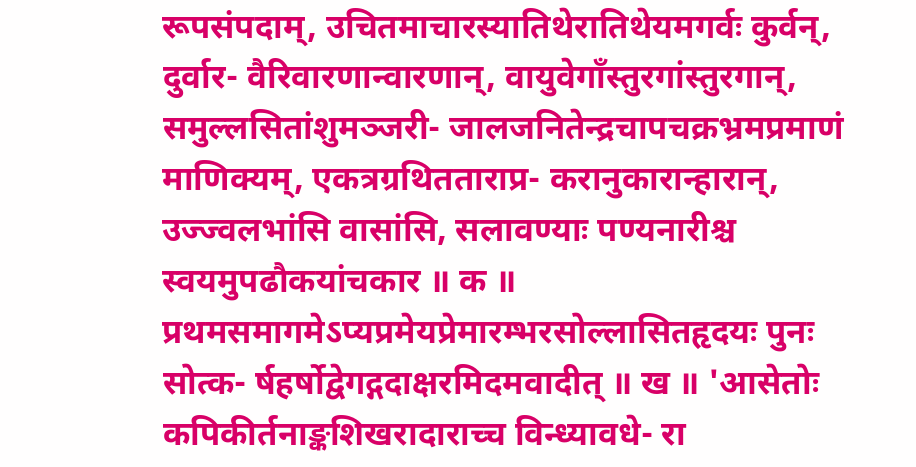रूपसंपदाम्, उचितमाचारस्यातिथेरातिथेयमगर्वः कुर्वन्, दुर्वार- वैरिवारणान्वारणान्, वायुवेगाँस्तुरगांस्तुरगान्, समुल्लसितांशुमञ्जरी- जालजनितेन्द्रचापचक्रभ्रमप्रमाणं माणिक्यम्, एकत्रग्रथितताराप्र- करानुकारान्हारान्, उज्ज्वलभांसि वासांसि, सलावण्याः पण्यनारीश्च स्वयमुपढौकयांचकार ॥ क ॥ प्रथमसमागमेऽप्यप्रमेयप्रेमारम्भरसोल्लासितहृदयः पुनः सोत्क- र्षहर्षोद्वेगद्गदाक्षरमिदमवादीत् ॥ ख ॥ 'आसेतोः कपिकीर्तनाङ्कशिखरादाराच्च विन्ध्यावधे- रा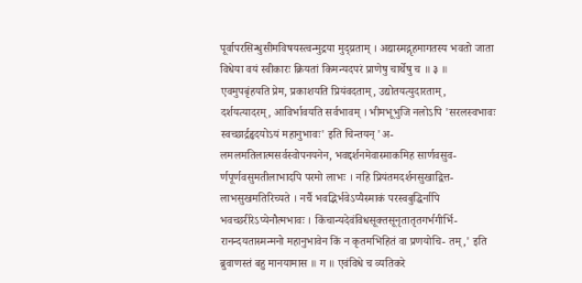पूर्वापरसिन्धुसीमविषयस्त्वन्मुद्रया मुद्य्रताम् । अद्यास्मद्गृहमागतस्य भवतो जाता विधेया वयं स्वीकारः क्रियतां किमन्यदपरं प्राणेषु चार्थेषु च ॥ ३ ॥ एवमुपबृंहयति प्रेम, प्रकाशयति प्रियंवदताम्, उद्योतयत्युदारताम्, दर्शयत्यादरम्, आविर्भावयति सर्वभावम् । भीमभूभुजि नलोऽपि 'सरलस्वभावः स्वच्छार्द्रहृदयोऽयं महानुभावः' इति चिन्तयन् 'अ- लमलमतिलात्मसर्वस्वोपनयनेन, भवद्दर्शनमेवास्माकमिह सार्णवसुव- र्णपूर्णवसुमतीलाभादपि परमो लाभः । नहि प्रियंतमदर्शनसुखाद्वित्त- लाभसुखमतिरिच्यते । नर्चै भवद्भिर्भवेऽप्यैस्माकं परस्वबुद्धिर्नापि भवच्छरीरेऽप्येनौत्मभावः । किंचान्यदेवंविधसूक्तसूनृतातृतगर्भगीर्भि- रानन्दयतास्मन्मनो महानुभावेन किं न कृतमभिहितं वा प्रणयोचि- तम्,' इति ब्रुवाणस्तं बहु मानयामास ॥ ग ॥ एवंविधे च व्यतिकरे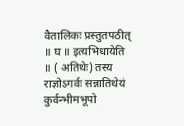वैतालिकः प्रस्तुतपठीत् ॥ घ ॥ इत्यभिधायेति ॥ ( अतिथेः) तस्य राज्ञोऽगर्वः सन्नातिथेयं कुर्वन्भीमभूपो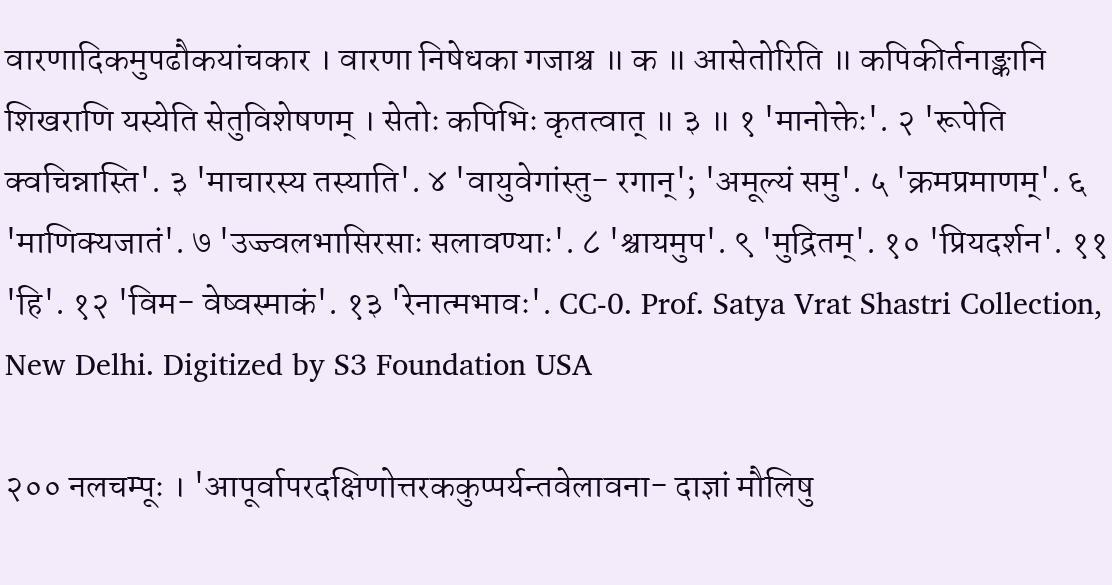वारणादिकमुपढौकयांचकार । वारणा निषेधका गजाश्च ॥ क ॥ आसेतोरिति ॥ कपिकीर्तनाङ्कानि शिखराणि यस्येति सेतुविशेषणम् । सेतोः कपिभिः कृतत्वात् ॥ ३ ॥ १ 'मानोक्तेः'. २ 'रूपेति क्वचिन्नास्ति'. ३ 'माचारस्य तस्याति'. ४ 'वायुवेगांस्तु- रगान्'; 'अमूल्यं समु'. ५ 'क्रमप्रमाणम्'. ६ 'माणिक्यजातं'. ७ 'उज्ज्वलभासिरसाः सलावण्याः'. ८ 'श्चायमुप'. ९ 'मुद्रितम्'. १० 'प्रियदर्शन'. ११ 'हि'. १२ 'विम- वेष्वस्माकं'. १३ 'रेनात्मभावः'. CC-0. Prof. Satya Vrat Shastri Collection, New Delhi. Digitized by S3 Foundation USA

२०० नलचम्पूः । 'आपूर्वापरदक्षिणोत्तरककुप्पर्यन्तवेलावना- दाज्ञां मौलिषु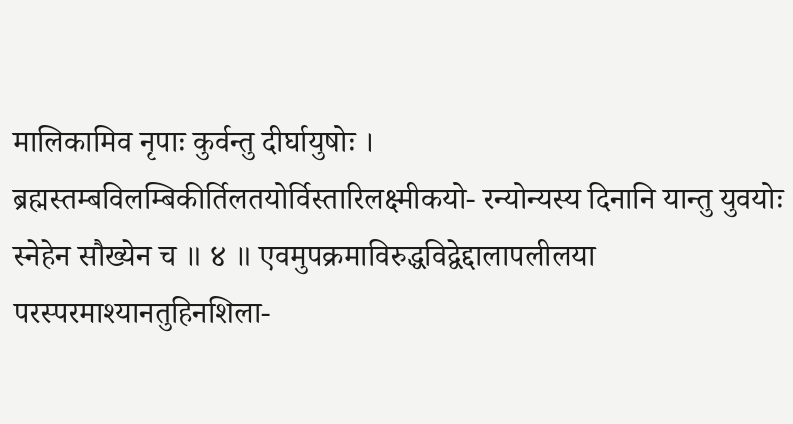मालिकामिव नृपाः कुर्वन्तु दीर्घायुषोः । ब्रह्मस्तम्बविलम्बिकीर्तिलतयोर्विस्तारिलक्ष्मीकयो- रन्योन्यस्य दिनानि यान्तु युवयोः स्नेहेन सौख्येन च ॥ ४ ॥ एवमुपक्रमाविरुद्धविद्वेद्दालापलीलया परस्परमाश्यानतुहिनशिला-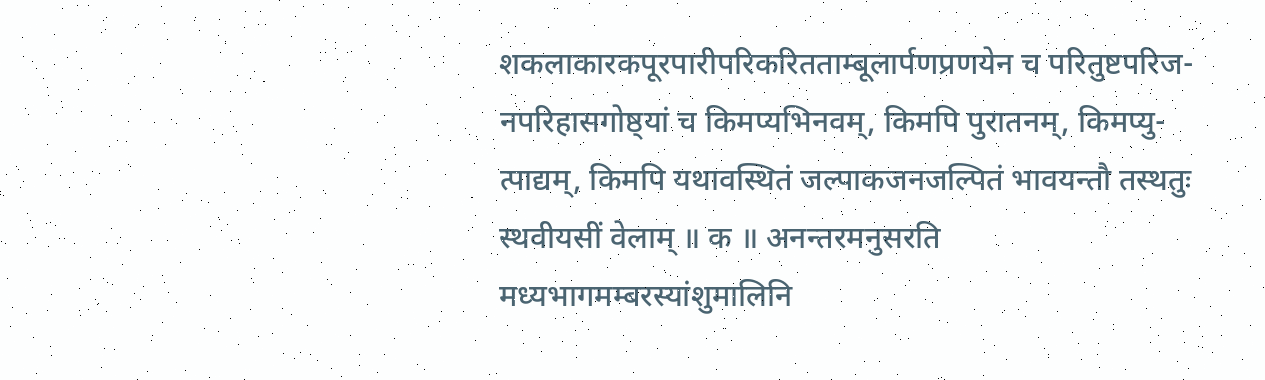शकलाकारकपूरपारीपरिकरितताम्बूलार्पणप्रणयेन च परितुष्टपरिज- नपरिहासगोष्ठ्यां च किमप्यभिनवम्, किमपि पुरातनम्, किमप्यु- त्पाद्यम्, किमपि यथावस्थितं जल्पाकजनजल्पितं भावयन्तौ तस्थतुः स्थवीयसीं वेलाम् ॥ क ॥ अनन्तरमनुसरति मध्यभागमम्बरस्यांशुमालिनि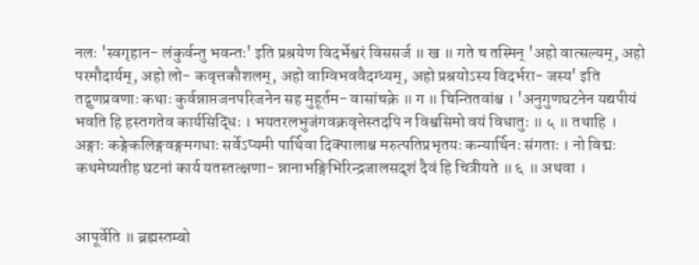नलः 'स्वगृहान- लंकुर्वन्तु भवन्तः' इति प्रश्रयेण विदर्भेश्वरं विससर्ज ॥ ख ॥ गते च तस्मिन् 'अहो वात्सल्यम्, अहो परमौदार्यम्, अहो लो- कवृत्तकौशलम्, अहो वाग्विभववैदग्ध्यम्, अहो प्रश्रयोऽस्य विदर्भरा- जस्य' इति तद्गुणप्रवणाः कथाः कुर्वन्नाप्तजनपरिजनेन सह मुहूर्तम- वासांचक्रे ॥ ग ॥ चिन्तितवांश्च । 'अनुगुणघटनेन यद्यपीयं भवति हि हस्तगतेव कार्यसिद्धिः । भयतरलभुजंगवक्रवृत्तेस्तदपि न विश्वसिमो वयं विधातुः ॥ ५ ॥ तथाहि । अङ्गाः कङ्गेकलिङ्गवङ्गमगधाः सर्वेऽप्यमी पार्थिवा दिक्पालाश्च मरुत्पतिप्रभृतयः कन्यार्थिनः संगताः । नो विद्मः कथमेष्यतीह घटनां कार्य यतस्तत्क्षणा- न्नानाभङ्गिभिरिन्द्रजालसदृशं दैवं हि चित्रीयते ॥ ६ ॥ अथवा ।


आपूर्वेति ॥ ब्रह्मस्तम्बो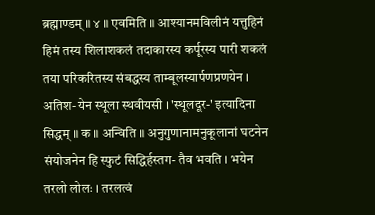ब्रह्माण्डम् ॥ ४ ॥ एवमिति ॥ आश्यानमविलीनं यत्तुहिनं हिमं तस्य शिलाशकलं तदाकारस्य कर्पूरस्य पारी शकलं तया परिकरितस्य संबद्धस्य ताम्बूलस्यार्पणप्रणयेन । अतिश- येन स्थूला स्थवीयसी । 'स्थूलदूर-' इत्यादिना सिद्धम् ॥ क ॥ अन्विति ॥ अनुगुणानामनुकूलानां घटनेन संयोजनेन हि स्फुटं सिद्धिर्हस्तग- तैव भवति । भयेन तरलो लोलः । तरलत्वं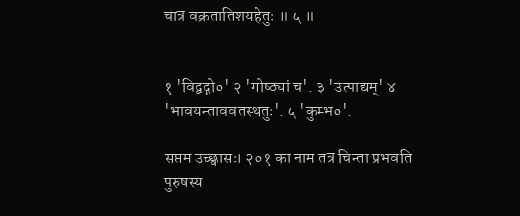चात्र वक्रतातिशयहेतुः ॥ ५ ॥


१ 'विद्वद्गो०' २ 'गोष्ठ्यां च'. ३ 'उत्पाद्यम्' ४ 'भावयन्ताववतस्थतुः'. ५ 'कुम्भ०'.

सप्तम उच्छ्वासः। २०१ का नाम तत्र चिन्ता प्रभवति पुरुषस्य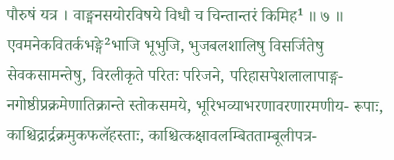पौरुषं यत्र । वाङ्मनसयोरविषये विधौ च चिन्तान्तरं किमिह¹ ॥ ७ ॥ एवमनेकवितर्कभङ्गे²भाजि भूभुजि, भुजबलशालिषु विसर्जितेषु सेवकसामन्तेषु, विरलीकृते परितः परिजने, परिहासपेशलालापाङ्ग- नगोष्ठीप्रक्रमेणातिक्रान्ते स्तोकसमये, भूरिभव्याभरणावरणारमणीय- रूपाः, काश्चिद्रार्द्रक्रमुकफलॅहस्ताः, काश्चित्कक्षावलम्बितताम्बूलीपत्र-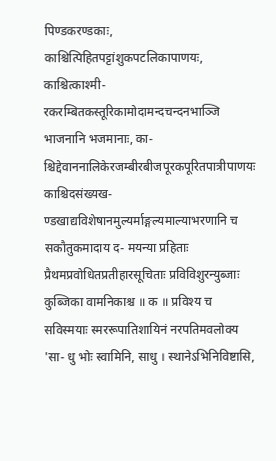पिण्डकरण्डकाः, काश्चित्पिहितपट्टांशुकपटलिकापाणयः, काश्चित्काश्मी- रकरम्बितकस्तूरिकामोदामन्दचन्दनभाञ्जि भाजनानि भजमानाः, का- श्चिद्देवाननालिकेरजम्बीरबीजपूरकपूरितपात्रीपाणयः काश्चिदसंख्यख- ण्डखाद्यविशेषानमुल्यर्माङ्गल्यमाल्याभरणानि च सकौतुकमादाय द- मयन्या प्रहिताः प्रैथमप्रवोधितप्रतीहारसूचिताः प्रविविशुरन्युब्जाः कुब्जिका वामनिकाश्च ॥ क ॥ प्रविश्य च सविस्मयाः स्मररूपातिशायिनं नरपतिमवलोक्य 'सा- धु भोः स्वामिनि, साधु । स्थानेऽभिनिविष्टासि,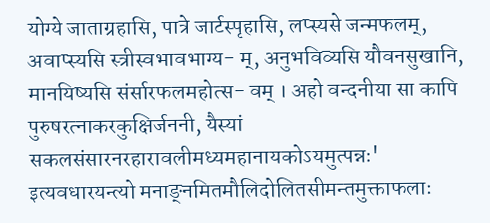योग्ये जाताग्रहासि, पात्रे जार्टस्पृहासि, लप्स्यसे जन्मफलम्, अवाप्स्यसि स्त्रीस्वभावभाग्य- म्, अनुभविव्यसि यौवनसुखानि, मानयिष्यसि संर्सारफलमहोत्स- वम् । अहो वन्दनीया सा कापि पुरुषरत्नाकरकुक्षिर्जननी, यैस्यां सकलसंसारनरहारावलीमध्यमहानायकोऽयमुत्पन्नः' इत्यवधारयन्त्यो मनाङ्नमितमौलिदोलितसीमन्तमुक्ताफलाः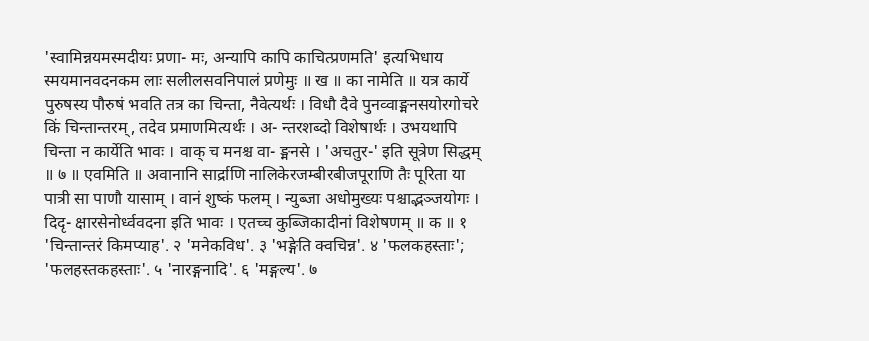'स्वामिन्नयमस्मदीयः प्रणा- मः, अन्यापि कापि काचित्प्रणमति' इत्यभिधाय स्मयमानवदनकम लाः सलीलसवनिपालं प्रणेमुः ॥ ख ॥ का नामेति ॥ यत्र कार्ये पुरुषस्य पौरुषं भवति तत्र का चिन्ता, नैवेत्यर्थः । विधौ दैवे पुनव्वाङ्मनसयोरगोचरे किं चिन्तान्तरम्, तदेव प्रमाणमित्यर्थः । अ- न्तरशब्दो विशेषार्थः । उभयथापि चिन्ता न कार्येति भावः । वाक् च मनश्च वा- ङ्मनसे । 'अचतुर-' इति सूत्रेण सिद्धम् ॥ ७ ॥ एवमिति ॥ अवानानि सार्द्राणि नालिकेरजम्बीरबीजपूराणि तैः पूरिता या पात्री सा पाणौ यासाम् । वानं शुष्कं फलम् । न्युब्जा अधोमुख्यः पश्चाद्भञ्जयोगः । दिदृ- क्षारसेनोर्ध्ववदना इति भावः । एतच्च कुब्जिकादीनां विशेषणम् ॥ क ॥ १ 'चिन्तान्तरं किमप्याह'. २ 'मनेकविध'. ३ 'भङ्गेति क्वचिन्न'. ४ 'फलकहस्ताः'; 'फलहस्तकहस्ताः'. ५ 'नारङ्गनादि'. ६ 'मङ्गल्य'. ७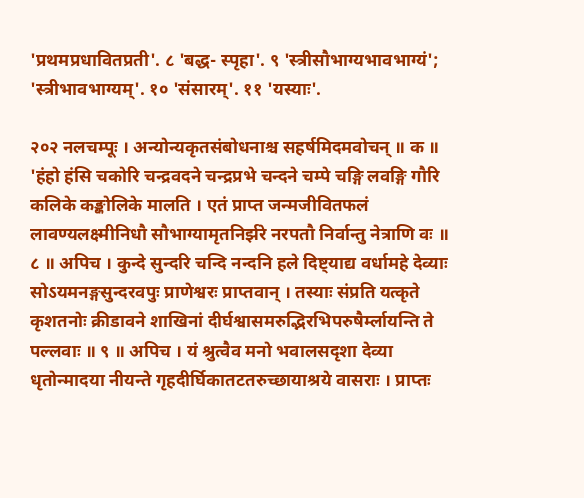'प्रथमप्रधावितप्रती'. ८ 'बद्ध- स्पृहा'. ९ 'स्त्रीसौभाग्यभावभाग्यं'; 'स्त्रीभावभाग्यम्'. १० 'संसारम्'. ११ 'यस्याः'.

२०२ नलचम्पूः । अन्योन्यकृतसंबोधनाश्च सहर्षमिदमवोचन् ॥ क ॥ 'हंहो हंसि चकोरि चन्द्रवदने चन्द्रप्रभे चन्दने चम्पे चङ्गि लवङ्गि गौरि कलिके कङ्कोलिके मालति । एतं प्राप्त जन्मजीवितफलं लावण्यलक्ष्मीनिधौ सौभाग्यामृतनिर्झरे नरपतौ निर्वान्तु नेत्राणि वः ॥ ८ ॥ अपिच । कुन्दे सुन्दरि चन्दि नन्दनि हले दिष्ट्याद्य वर्धामहे देव्याः सोऽयमनङ्गसुन्दरवपुः प्राणेश्वरः प्राप्तवान् । तस्याः संप्रति यत्कृते कृशतनोः क्रीडावने शाखिनां दीर्घश्वासमरुद्भिरभिपरुषैर्म्लायन्ति ते पल्लवाः ॥ ९ ॥ अपिच । यं श्रुत्वैव मनो भवालसदृशा देव्या धृतोन्मादया नीयन्ते गृहदीर्घिकातटतरुच्छायाश्रये वासराः । प्राप्तः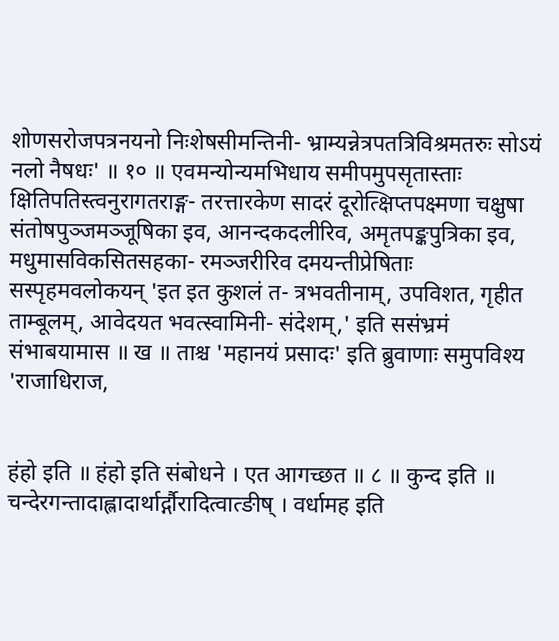शोणसरोजपत्रनयनो निःशेषसीमन्तिनी- भ्राम्यन्नेत्रपतत्रिविश्रमतरुः सोऽयं नलो नैषधः' ॥ १० ॥ एवमन्योन्यमभिधाय समीपमुपसृतास्ताः क्षितिपतिस्त्वनुरागतराङ्ग- तरत्तारकेण सादरं दूरोत्क्षिप्तपक्ष्मणा चक्षुषा संतोषपुञ्जमञ्जूषिका इव, आनन्दकदलीरिव, अमृतपङ्कपुत्रिका इव, मधुमासविकसितसहका- रमञ्जरीरिव दमयन्तीप्रेषिताः सस्पृहमवलोकयन् 'इत इत कुशलं त- त्रभवतीनाम्, उपविशत, गृहीत ताम्बूलम्, आवेदयत भवत्स्वामिनी- संदेशम्,' इति ससंभ्रमं संभाबयामास ॥ ख ॥ ताश्च 'महानयं प्रसादः' इति ब्रुवाणाः समुपविश्य 'राजाधिराज,


हंहो इति ॥ हंहो इति संबोधने । एत आगच्छत ॥ ८ ॥ कुन्द इति ॥ चन्देरगन्तादाह्लादार्थार्द्गौरादित्वात्ङीष् । वर्धामह इति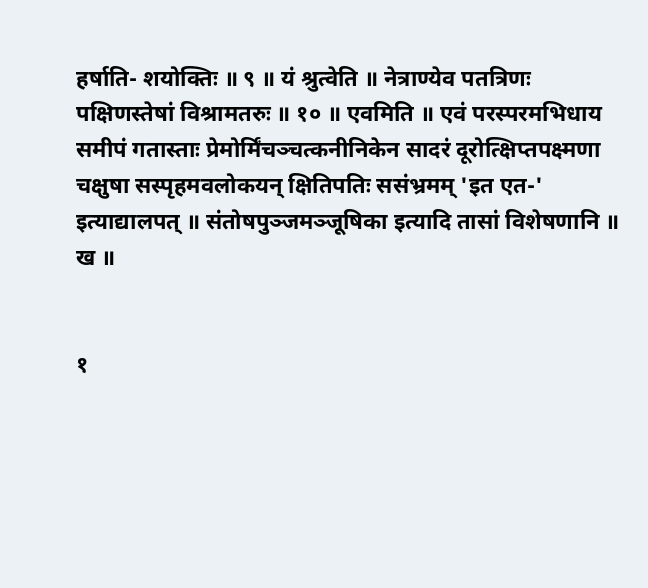हर्षाति- शयोक्तिः ॥ ९ ॥ यं श्रुत्वेति ॥ नेत्राण्येव पतत्रिणः पक्षिणस्तेषां विश्रामतरुः ॥ १० ॥ एवमिति ॥ एवं परस्परमभिधाय समीपं गतास्ताः प्रेमोर्मिंचञ्चत्कनीनिकेन सादरं दूरोत्क्षिप्तपक्ष्मणा चक्षुषा सस्पृहमवलोकयन् क्षितिपतिः ससंभ्रमम् 'इत एत-' इत्याद्यालपत् ॥ संतोषपुञ्जमञ्जूषिका इत्यादि तासां विशेषणानि ॥ ख ॥


१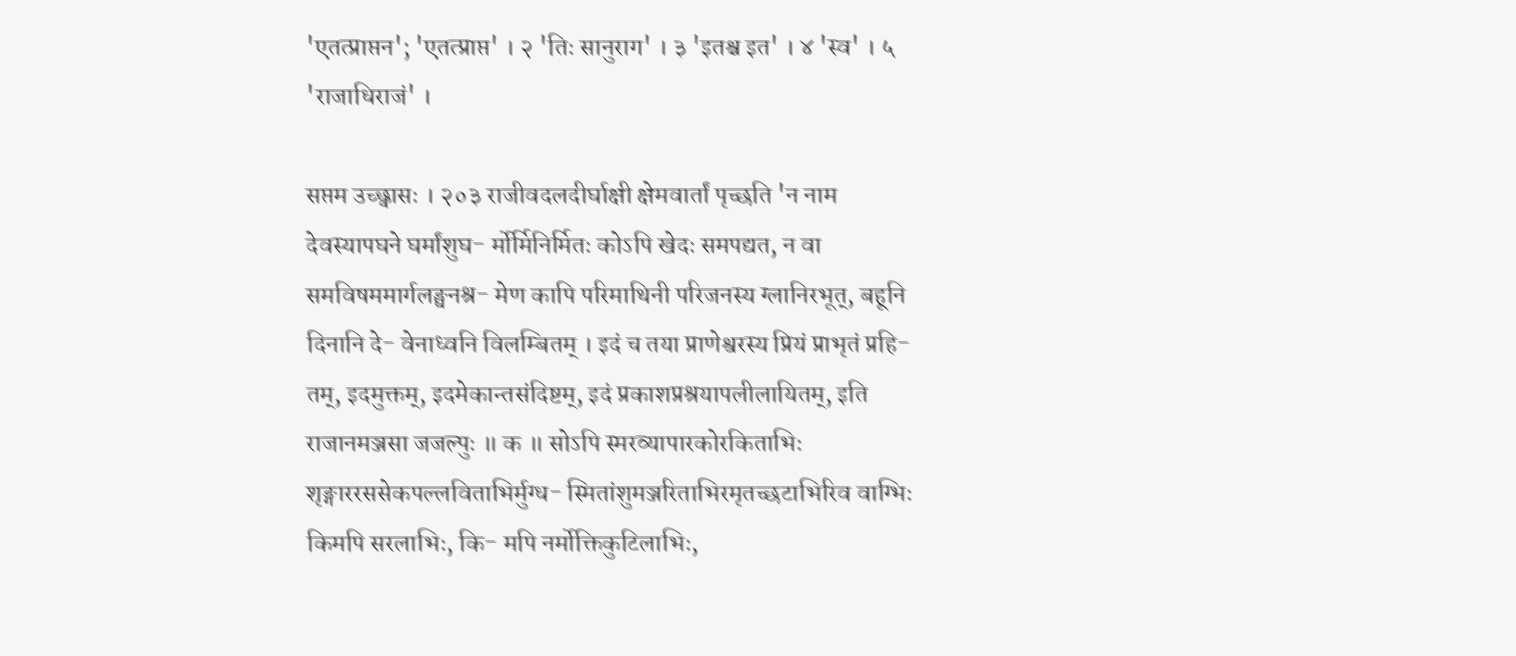'एतत्प्राप्तन'; 'एतत्प्राप्त' । २ 'तिः सानुराग' । ३ 'इतश्च इत' । ४ 'स्व' । ५ 'राजाधिराजं' ।

सप्तम उच्छ्वासः । २०३ राजीवदलदीर्घाक्षी क्षेमवार्तां पृच्छति 'न नाम देवस्यापघने घर्मांशुघ- र्मोर्मिनिर्मितः कोऽपि खेदः समपद्यत, न वा समविषममार्गलङ्घनश्र- मेण कापि परिमाथिनी परिजनस्य ग्लानिरभूत्, बहूनि दिनानि दे- वेनाध्वनि विलम्बितम् । इदं च तया प्राणेश्वरस्य प्रियं प्राभृतं प्रहि- तम्, इदमुक्तम्, इदमेकान्तसंदिष्टम्, इदं प्रकाशप्रश्रयापलीलायितम्, इति राजानमञ्जसा जजल्पुः ॥ क ॥ सोऽपि स्मरव्यापारकोरकिताभिः शृङ्गाररससेकपल्लविताभिर्मुग्ध- स्मितांशुमञ्जरिताभिरमृतच्छटाभिरिव वाग्भिः किमपि सरलाभिः, कि- मपि नर्मोक्तिकुटिलाभिः,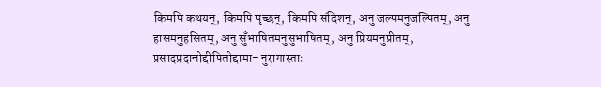किमपि कथयन्, किमपि पृच्छन्, किमपि संदिशन्, अनु जल्पमनुजल्पितम्, अनु हासमनुहसितम्, अनु सुँभाषितमनुसुभाषितम्, अनु प्रियमनुप्रीतम्, प्रसादप्रदानोद्दीपितोद्दामा- नुरागास्ताः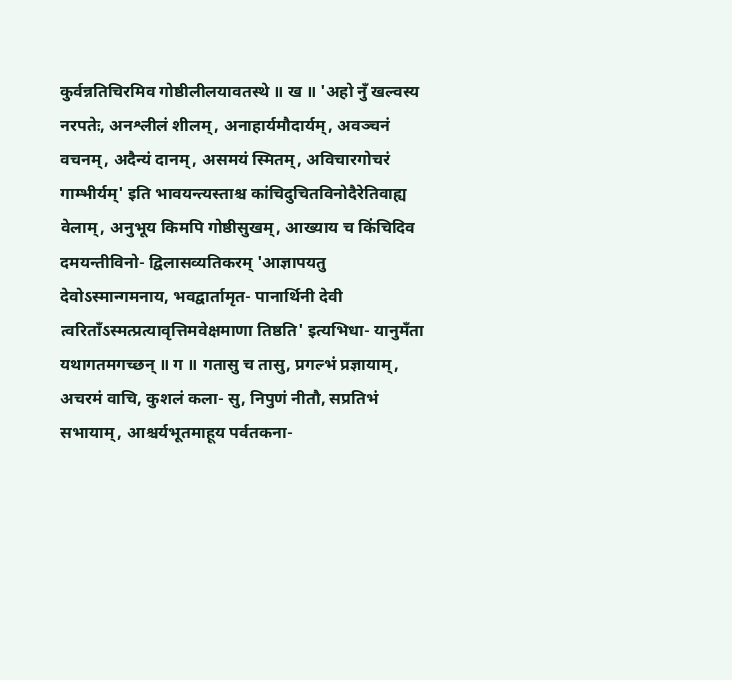कुर्वन्नतिचिरमिव गोष्ठीलीलयावतस्थे ॥ ख ॥ 'अहो नुँ खल्वस्य नरपतेः, अनश्लीलं शीलम्, अनाहार्यमौदार्यम्, अवञ्चनं वचनम्, अदैन्यं दानम्, असमयं स्मितम्, अविचारगोचरं गाम्भीर्यम्' इति भावयन्त्यस्ताश्च कांचिदुचितविनोदैरेतिवाह्य वेलाम्, अनुभूय किमपि गोष्ठीसुखम्, आख्याय च किंचिदिव दमयन्तीविनो- द्विलासव्यतिकरम् 'आज्ञापयतु देवोऽस्मान्गमनाय, भवद्वार्तामृत- पानार्थिनी देवी त्वरिताँऽस्मत्प्रत्यावृत्तिमवेक्षमाणा तिष्ठति' इत्यभिधा- यानुमँता यथागतमगच्छन् ॥ ग ॥ गतासु च तासु, प्रगल्भं प्रज्ञायाम्, अचरमं वाचि, कुशलं कला- सु, निपुणं नीतौ, सप्रतिभं सभायाम्, आश्चर्यभूतमाहूय पर्वतकना-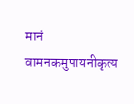मानं वामनकमुपायनीकृत्य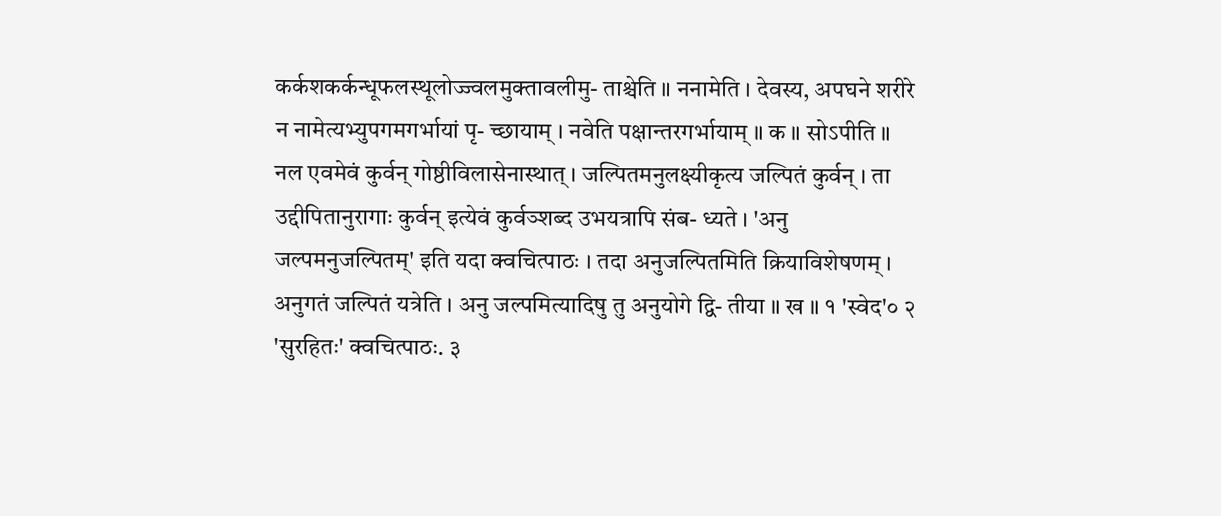कर्कशकर्कन्धूफलस्थूलोज्ज्वलमुक्तावलीमु- ताश्चेति ॥ ननामेति । देवस्य, अपघने शरीरे न नामेत्यभ्युपगमगर्भायां पृ- च्छायाम् । नवेति पक्षान्तरगर्भायाम् ॥ क ॥ सोऽपीति ॥ नल एवमेवं कुर्वन् गोष्ठीविलासेनास्थात् । जल्पितमनुलक्ष्यीकृत्य जल्पितं कुर्वन् । ता उद्दीपितानुरागाः कुर्वन् इत्येवं कुर्वञ्शब्द उभयत्रापि संब- ध्यते । 'अनु जल्पमनुजल्पितम्' इति यदा क्वचित्पाठः । तदा अनुजल्पितमिति क्रियाविशेषणम् । अनुगतं जल्पितं यत्रेति । अनु जल्पमित्यादिषु तु अनुयोगे द्वि- तीया ॥ ख ॥ १ 'स्वेद'० २ 'सुरहितः' क्वचित्पाठः. ३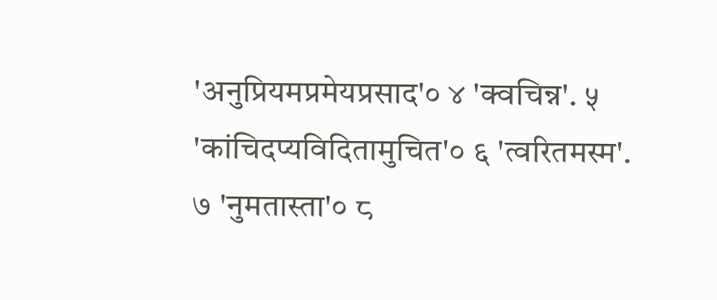'अनुप्रियमप्रमेयप्रसाद'० ४ 'क्वचिन्न'. ५ 'कांचिदप्यविदितामुचित'० ६ 'त्वरितमस्म'. ७ 'नुमतास्ता'० ८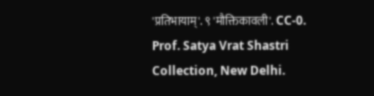'प्रतिभायाम्'. ९ 'मौक्तिकावली'. CC-0. Prof. Satya Vrat Shastri Collection, New Delhi.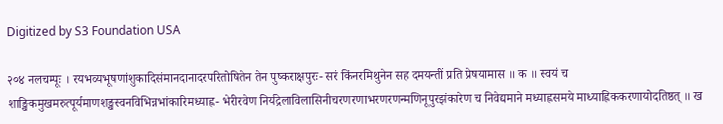Digitized by S3 Foundation USA

२०४ नलचम्पूः । रयभव्यभूषणांशुकादिसंमानदानादरपरितोषितेन तेन पुष्कराक्षपुरः- सरं किंनरमिथुनेन सह दमयन्तीं प्रति प्रेषयामास ॥ क ॥ स्वयं च शाङ्खिकमुखमरुत्पूर्यमाणशङ्खस्वनविभिन्नभांकारिमध्याह्न- भेरीरवेण निर्यद्रेलाविलासिनीचरणरणाभरणरणन्मणिनूपुरझंकारेण च निवेद्यमाने मध्याह्नसमये माध्याह्निककरणायोदतिष्ठत् ॥ ख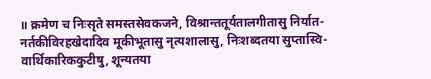॥ क्रमेण च निःसृते समस्तसेवकजने, विश्रान्ततूर्यतालगीतासु निर्यात- नर्तकीविरहखेदादिव मूकीभूतासु नृत्यशालासु, निःशब्दतया सुप्तास्वि- वार्थिकारिककुटीषु, शून्यतया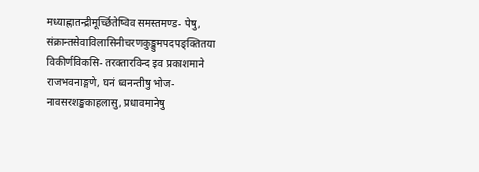मध्याह्नातन्द्रीमूर्च्छितेष्विव समस्तमण्ड- पेषु, संक्रान्तसेवाविलासिनीचरणकुङ्कुमपदपङ्क्तितया विकीर्णविकसि- तरक्तारविन्द इव प्रकाशमाने राजभवनाङ्गणे, घनं ध्वनन्तीषु भोज- नावसरशङ्खकाहलासु, प्रधावमानेषु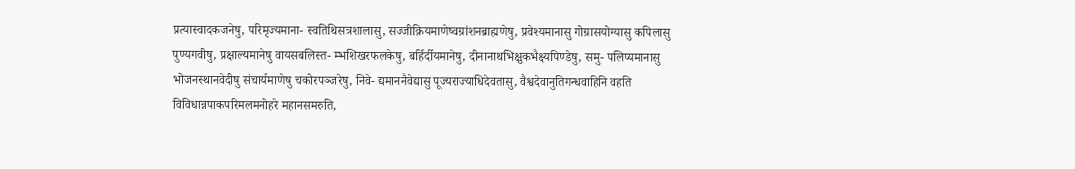प्रत्यास्वादकजनेषु, परिमृज्यमाना- स्वतिथिसत्रशालासु, सज्जीक्रियमाणेष्वग्रांशनब्राह्मणेषु, प्रवेश्यमानासु गोग्रासयोग्यासु कपिलासु पुण्यगवीषु, प्रक्षाल्यमानेषु वायसबलिस्त- म्भशिखरफलकेषु, बर्हिर्दीयमानेषु, दीनानाथभिक्षुकभैक्ष्यपिण्डेषु, समु- पलिप्यमानासु भोजनस्थानवेदीषु संचार्यमाणेषु चकोरपञ्जरेषु, निवे- द्यमाननैवेद्यासु पूज्यराज्याधिदेवतासु, वैश्वदेवानुतिगन्धवाहिनि वहति विविधान्नपाकपरिमलमनोहरे महानसमरुति,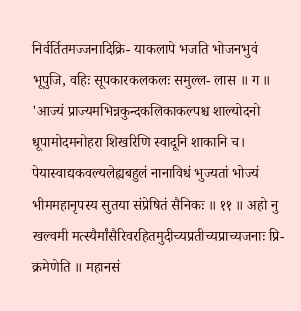निर्वर्तितमज्जनादिक्रि- याकलापे भजति भोजनभुवं भूपुजि, वहिः सूपकारकलकलः समुल्ल- लास ॥ ग ॥ 'आज्यं प्राज्यमभिन्नकुन्दकलिकाकल्पश्च शाल्योदनो धूपामोदमनोहरा शिखरिणि स्वादूनि शाकानि च। पेयास्वाद्यकवल्यलेह्यबहुलं नानाविधं भुज्यतां भोज्यं भीममहानृपस्य सुतया संप्रेषितं सैनिकः ॥ ११ ॥ अहो नु खल्वमी मत्स्यैर्मांसैरिवरहितमुदीच्यप्रतीच्यप्राच्यजनाः प्रि- क्रमेणेति ॥ महानसं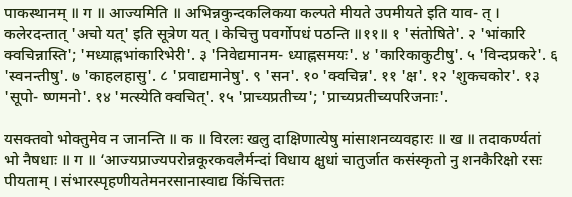पाकस्थानम् ॥ ग ॥ आज्यमिति ॥ अभिन्नकुन्दकलिकया कल्पते मीयते उपमीयते इति याव- त् । कलेरदन्तात् 'अचो यत्' इति सूत्रेण यत् । केचित्तु पवर्गोपधं पठन्ति ॥११॥ १ 'संतोषिते'. २ 'भांकारि क्वचिन्नास्ति'; 'मध्याह्नभांकारिभेरी'. ३ 'निवेद्यमानम- ध्याह्नसमयः'. ४ 'कारिकाकुटीषु'. ५ 'विन्दप्रकरे'. ६ 'स्वनन्तीषु'. ७ 'काहलहासु'. ८ 'प्रवाद्यमानेषु'. ९ 'सन'. १० 'क्वचिन्न'. ११ 'क्ष'. १२ 'शुकचकोर'. १३ 'सूपो- ष्णमनो'. १४ 'मत्स्येति क्वचित्'. १५ 'प्राच्यप्रतीच्य'; 'प्राच्यप्रतीच्यपरिजनाः'.

यसक्तवो भोक्तुमेव न जानन्ति ॥ क ॥ विरलः खलु दाक्षिणात्येषु मांसाशनव्यवहारः ॥ ख ॥ तदाकर्ण्यतां भो नैषधाः ॥ ग ॥ ‘आज्यप्राज्यपरोन्नकूरकवलैर्मन्दां विधाय क्षुधां चातुर्जात कसंस्कृतो नु शनकैरिक्षो रसः पीयताम् । संभारस्पृहणीयतेमनरसानास्वाद्य किंचित्ततः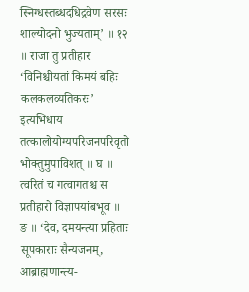स्निग्धस्तब्धदधिद्रवेण सरसः शाल्योदनो भुज्यताम्’ ॥ १२ ॥ राजा तु प्रतीहार ‘विनिश्चीयतां किमयं बहिः कलकलव्यतिकरः’ इत्यभिधाय तत्कालोयोग्यपरिजनपरिवृतो भोक्तुमुपाविशत् ॥ घ ॥ त्वरितं च गत्वागतश्च स प्रतीहारो विज्ञापयांबभूव ॥ ङ ॥ ‘देव, दमयन्त्या प्रहिताः सूपकाराः सैन्यजनम्, आब्राह्मणान्त्य-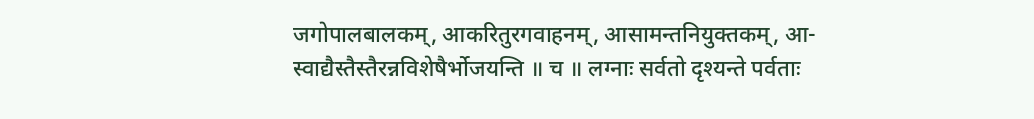जगोपालबालकम्, आकरितुरगवाहनम्, आसामन्तनियुक्तकम्, आ- स्वाद्यैस्तैस्तैरन्नविशेषैर्भोजयन्ति ॥ च ॥ लग्नाः सर्वतो दृश्यन्ते पर्वताः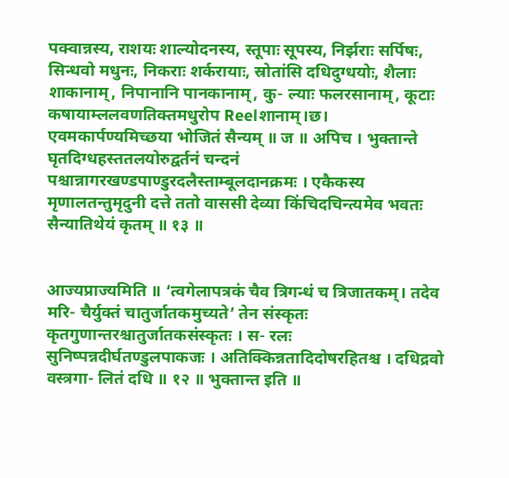पक्वान्नस्य, राशयः शाल्योदनस्य, स्तूपाः सूपस्य, निर्झराः सर्पिषः, सिन्धवो मधुनः, निकराः शर्करायाः, स्रोतांसि दधिदुग्धयोः, शैलाः शाकानाम्, निपानानि पानकानाम्, कु- ल्याः फलरसानाम्, कूटाः कषायाम्ललवणतिक्तमधुरोप Reelशानाम्।छ। एवमकार्पण्यमिच्छया भोजितं सैन्यम् ॥ ज ॥ अपिच । भुक्तान्ते घृतदिग्धहस्ततलयोरुद्वर्तनं चन्दनं पश्चान्नागरखण्डपाण्डुरदलैस्ताम्बूलदानक्रमः । एकैकस्य मृणालतन्तुमृदुनी दत्ते ततो वाससी देव्या किंचिदचिन्त्यमेव भवतः सैन्यातिथेयं कृतम् ॥ १३ ॥


आज्यप्राज्यमिति ॥ ‘त्वगेलापत्रकं चैव त्रिगन्धं च त्रिजातकम्। तदेव मरि- चैर्युक्तं चातुर्जातकमुच्यते’ तेन संस्कृतः कृतगुणान्तरश्चातुर्जातकसंस्कृतः । स- रलः सुनिष्पन्नदीर्घतण्डुलपाकजः । अतिक्किन्नतादिदोषरहितश्च । दधिद्रवो वस्त्रगा- लितं दधि ॥ १२ ॥ भुक्तान्त इति ॥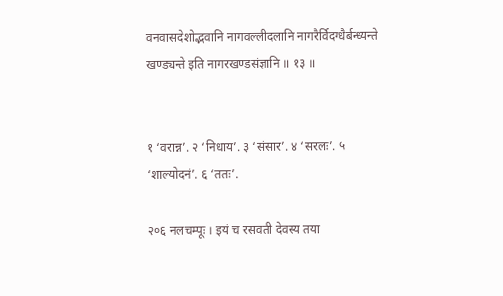वनवासदेशोद्भवानि नागवल्लीदलानि नागरैर्विदग्धैर्बन्ध्यन्ते खण्ड्यन्ते इति नागरखण्डसंज्ञानि ॥ १३ ॥


१ ‘वरान्न’. २ ‘निधाय’. ३ ‘संसार’. ४ ‘सरलः’. ५ ‘शाल्योदनं’. ६ ‘ततः’.

२०६ नलचम्पूः । इयं च रसवती देवस्य तया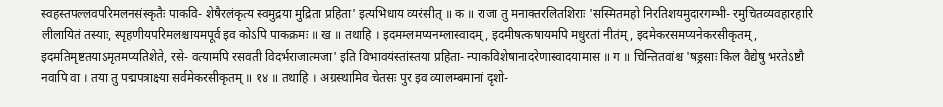स्वहस्तपल्लवपरिमलनसंस्कृतैः पाकवि- शेषैरलंकृत्य स्वमुद्रया मुद्रिता प्रहिता' इत्यभिधाय व्यरंसीत् ॥ क ॥ राजा तु मनाक्तरलितशिराः 'सस्मितमहो निरतिशयमुदारगम्भी- रमुचितव्यवहारहारि लीलायितं तस्याः, स्पृहणीयपरिमलश्चायमपूर्व इव कोऽपि पाकक्रमः ॥ ख ॥ तथाहि । इदमम्लमप्यनम्लास्वादम्, इदमीषत्कषायमपि मधुरतां नीतंम्, इदमेकरसमप्यनेकरसीकृतम्, इदमतिमृष्टतयाऽमृतमप्यतिशेते, रसे- वत्यामपि रसवती विदर्भराजात्मजा' इति विभावयंस्तांस्तया प्रहिता- न्पाकविशेषानादरेणास्वादयामास ॥ ग ॥ चिन्तितवांश्च 'षड्रसाः किल वैद्येषु भरतेऽष्टौ नवापि वा । तया तु पद्मपत्राक्ष्या सर्वमेकरसीकृतम् ॥ १४ ॥ तथाहि । अग्रस्थामिव चेतसः पुर इव व्यालम्बमानां दृशो-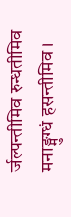र्जल्पन्तीमिव रुन्धतीमिव मनाङ्मुग्धं हसन्तीमिव ।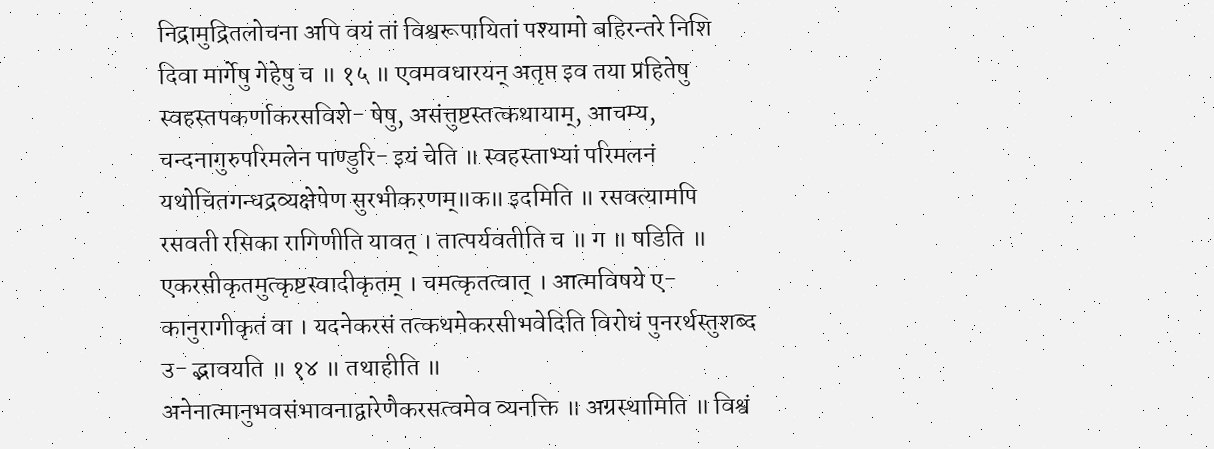निद्रामुद्रितलोचना अपि वयं तां विश्वरूपायितां पश्यामो बहिरन्तरे निशि दिवा मार्गेषु गेहेषु च ॥ १५ ॥ एवमवधारयन् अतृप्त इव तया प्रहितेषु स्वहस्तपकर्णाकरसविशे- षेषु, असंत्तुष्टस्तत्कथायाम्, आचम्य, चन्दनागुरुपरिमलेन पाण्डुरि- इयं चेति ॥ स्वहस्ताभ्यां परिमलनं यथोचितगन्धद्रव्यक्षेपेण सुरभीकरणम्॥क॥ इदमिति ॥ रसवत्यामपि रसवती रसिका रागिणीति यावत् । तात्पर्यवतीति च ॥ ग ॥ षडिति ॥ एकरसीकृतमुत्कृष्टस्वादीकृतम् । चमत्कृतत्वात् । आत्मविषये ए- कानुरागीकृतं वा । यदनेकरसं तत्कथमेकरसीभवेदिति विरोधं पुनरर्थस्तुशब्द उ- द्भावयति ॥ १४ ॥ तथाहीति ॥ अनेनात्मानुभवसंभावनाद्वारेणैकरसत्वमेव व्यनक्ति ॥ अग्रस्थामिति ॥ विश्वं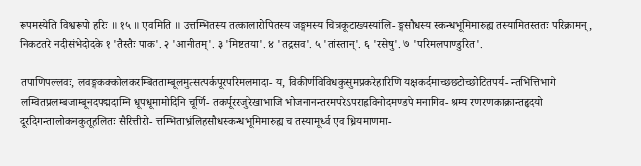रूपमस्येति विश्वरूपो हरिः ॥ १५ ॥ एवमिति ॥ उत्तम्भितस्य तत्कालारोपितस्य जङ्गमस्य चित्रकूटाख्यस्यांलि- ङ्गसौधस्य स्कन्धभूमिमारुह्य तस्यामितस्ततः परिक्रामन्, निकटतरे नदीसंभेदोदके १ 'तैस्तैः पाक'. २ 'आनीतम्'. ३ 'मिष्टतया'. ४ 'तद्रसव'. ५ 'तांस्तान्'. ६ 'रसेषु'. ७ 'परिमलपाण्डुरित'.

तपाणिपल्लवः, लवङ्गकक्कोलकरम्बितताम्बूलमुत्सत्पर्कपूरपरिमलमादा- य, विकीर्णविविधकुसुमप्रकरेहारिणि यक्षकर्दमाच्छछटोच्छोटितपर्य- न्तभित्तिभागे लम्वितप्रलम्बजाम्बूनदपद्मदाम्नि धूपधूमामोदिनि चूर्णि- तकर्पूररजुरेखाभाजि भोजनानन्तरमपरेऽपराह्नविनोदमण्डपे मनागिव- श्रम्य रणरणकाक्रान्तहृदयो दूरदिगन्तालोकनकुतूहलितः सैरित्तीरो- त्तम्भिताभ्रंलिहसौधस्कन्धभूमिमारुह्य च तस्यामूर्ध्व एव ध्रियमाणमा-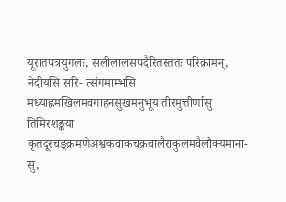यूरातपत्रयुगलः, सलीलालसपदैरितस्ततः परिक्रामन्, नेदीयसि सरि- त्संगमाम्भसि मध्याह्नमखिलमवगाहनसुखमनुभूय तीरमुत्तीर्णासु तिमिरशङ्कया कृतदूरचङ्क्रमणेअश्वकवाकचक्रवालैराकुलमवैलौक्यमाना- सु,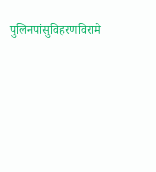पुलिनपांसुविहरणविरामे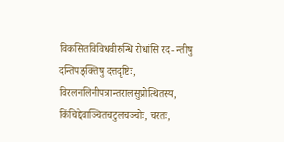विकसितविविधवीरुन्धि रोधांसि रद- न्तीषु दन्तिपङ्क्तिषु दत्तदृष्टिः, विरलनलिनीपत्रान्तरालसुप्रोत्थितस्य, किंचिद्देवाञ्चितचटुलचञ्चोः, चरतः,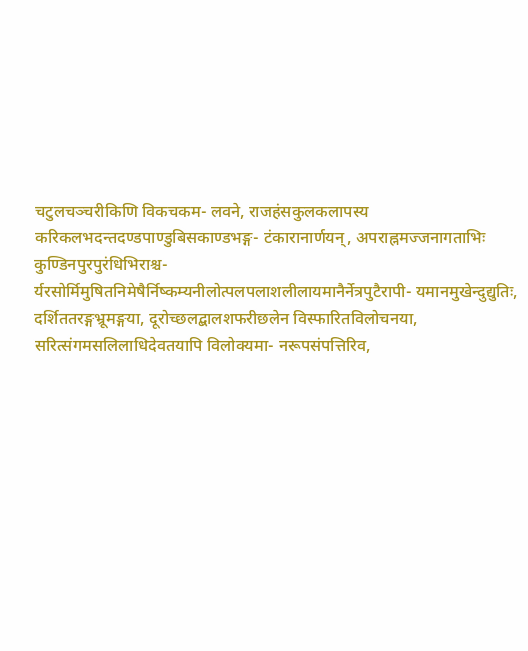चटुलचञ्चरीकिणि विकचकम- लवने, राजहंसकुलकलापस्य करिकलभदन्तदण्डपाण्डुबिसकाण्डभङ्ग- टंकारानार्णयन्, अपराह्नमज्जनागताभिः कुण्डिनपुरपुरंधिभिराश्च- र्यरसोर्मिमुषितनिमेषैर्निष्कम्यनीलोत्पलपलाशलीलायमानैर्नेत्रपुटैरापी- यमानमुखेन्दुद्युतिः, दर्शिततरङ्गभ्रूमङ्गया, दूरोच्छलद्बालशफरीछलेन विस्फारितविलोचनया, सरित्संगमसलिलाधिदेवतयापि विलोक्यमा- नरूपसंपत्तिरिव,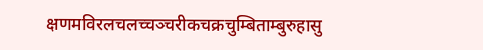क्षणमविरलचलच्चञ्चरीकचक्रचुम्बिताम्बुरुहासु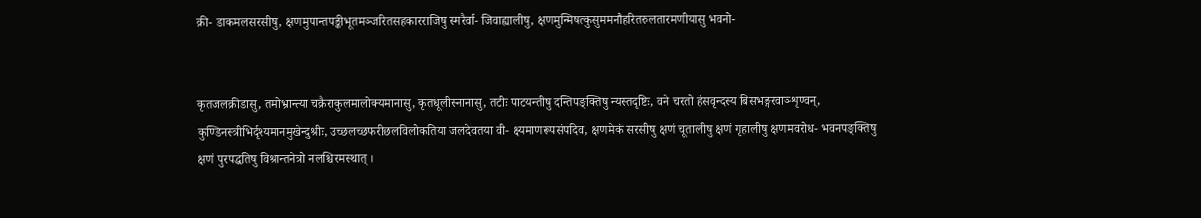क्री- डाकमलसरसीषु, क्षणमुपान्तपङ्कीभूतमञ्जरितसहकारराजिषु स्मरैर्वा- जिवाह्यालीषु, क्षणमुन्मिषत्कुसुममनौहरितरुलतारमणीयासु भवनो-


कृतजलक्रीडासु, तमोभ्रान्त्या चक्रैराकुलमालोक्यमानासु, कृतधूलीस्नानासु, तटीः पाटयन्तीषु दन्तिपङ्क्तिषु न्यस्तदृष्टिः, वने चरतो हंसवृन्दस्य बिसभङ्गरवाञ्शृण्वन्, कुण्डिनस्त्रीभिर्दृश्यमानमुखेन्दुश्रीः, उच्छलच्छफरीछलविलोकतिया जलदेवतया वी- क्ष्यमाणरूपसंपदिव, क्षणमेकं सरसीषु क्षणं चूतालीषु क्षणं गृहालीषु क्षणमवरोध- भवनपङ्क्तिषु क्षणं पुरपद्धतिषु विश्रान्तनेत्रो नलश्चिरमस्थात् ।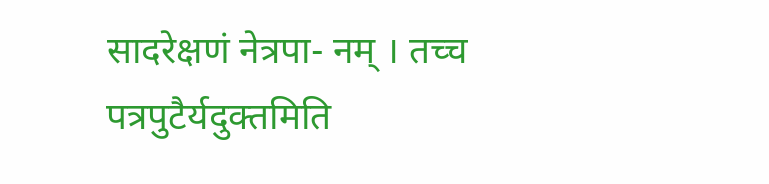सादरेक्षणं नेत्रपा- नम् । तच्च पत्रपुटैर्यदुक्तमिति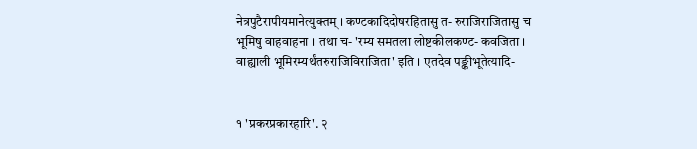नेत्रपुटैरापीयमानेत्युक्तम् । कण्टकादिदोषरहितासु त- रुराजिराजितासु च भूमिषु वाहवाहना । तथा च- 'रम्य समतला लोष्टकीलकण्ट- कवजिता । वाह्याली भूमिरम्यर्थंतरुराजिविराजिता' इति । एतदेव पङ्कीभूतेत्यादि-


१ 'प्रकरप्रकारहारि'. २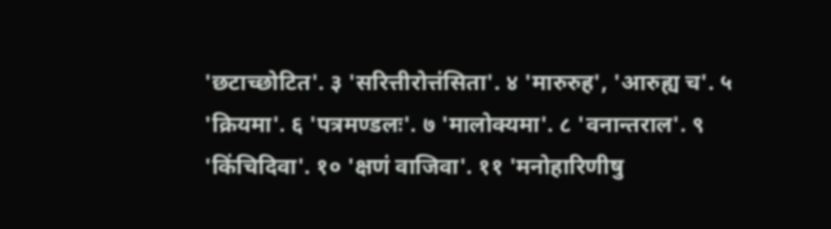'छटाच्छोटित'. ३ 'सरित्तीरोत्तंसिता'. ४ 'मारुरुह', 'आरुह्य च'. ५ 'क्रियमा'. ६ 'पत्रमण्डलः'. ७ 'मालोक्यमा'. ८ 'वनान्तराल'. ९ 'किंचिदिवा'. १० 'क्षणं वाजिवा'. ११ 'मनोहारिणीषु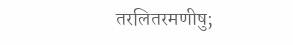तरलितरमणीषु;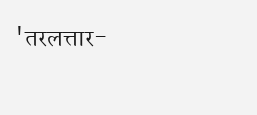'तरलत्तार-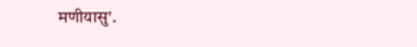मणीयासु'.